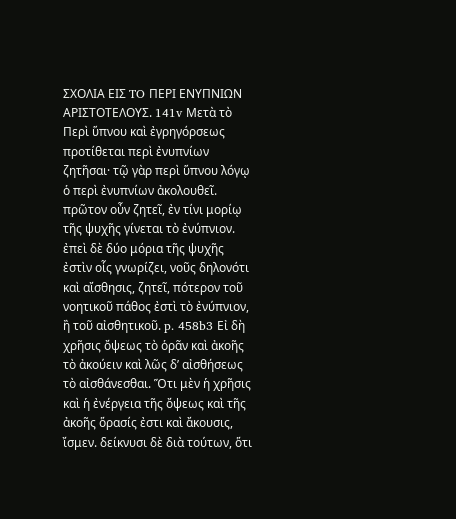ΣΧΟΛΙΑ ΕΙΣ TO ΠΕΡΙ ΕΝΥΠΝΙΩΝ ΑΡΙΣΤΟΤΕΛΟΥΣ. 141v Μετὰ τὸ Περὶ ὕπνου καὶ ἐγρηγόρσεως προτίθεται περὶ ἐνυπνίων ζητῆσαι· τῷ γὰρ περὶ ὕπνου λόγῳ ὁ περὶ ἐνυπνίων ἀκολουθεῖ. πρῶτον οὖν ζητεῖ, ἐν τίνι μορίῳ τῆς ψυχῆς γίνεται τὸ ἐνύπνιον. ἐπεὶ δὲ δύο μόρια τῆς ψυχῆς ἐστὶν οἷς γνωρίζει, νοῦς δηλονότι καὶ αἴσθησις, ζητεῖ, πότερον τοῦ νοητικοῦ πάθος ἐστὶ τὸ ἐνύπνιον, ἢ τοῦ αἰσθητικοῦ. p. 458b3 Εἰ δὴ χρῆσις ὄψεως τὸ ὁρᾶν καὶ ἀκοῆς τὸ ἀκούειν καὶ λῶς δ’ αἰσθήσεως τὸ αἰσθάνεσθαι. Ὅτι μὲν ἡ χρῆσις καὶ ἡ ἐνέργεια τῆς ὄψεως καὶ τῆς ἀκοῆς ὅρασίς ἐστι καὶ ἄκουσις, ἴσμεν. δείκνυσι δὲ διὰ τούτων, ὅτι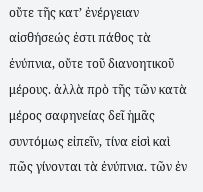οὔτε τῆς κατ’ ἐνέργειαν αἰσθήσεώς ἐστι πάθος τὰ ἐνύπνια, οὔτε τοῦ διανοητικοῦ μέρους. ἀλλὰ πρὸ τῆς τῶν κατὰ μέρος σαφηνείας δεῖ ἡμᾶς συντόμως εἰπεῖν, τίνα εἰσὶ καὶ πῶς γίνονται τὰ ἐνύπνια. τῶν ἐν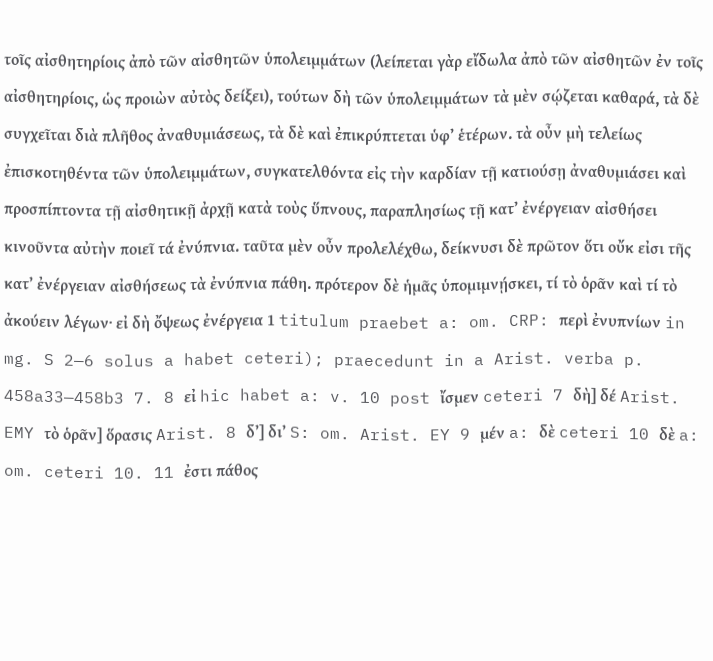τοῖς αἰσθητηρίοις ἀπὸ τῶν αἰσθητῶν ὑπολειμμάτων (λείπεται γὰρ εἴδωλα ἀπὸ τῶν αἰσθητῶν ἐν τοῖς αἰσθητηρίοις, ὡς προιὼν αὐτὸς δείξει), τούτων δὴ τῶν ὑπολειμμάτων τὰ μὲν σῴζεται καθαρά, τὰ δὲ συγχεῖται διὰ πλῆθος ἀναθυμιάσεως, τὰ δὲ καὶ ἐπικρύπτεται ὑφ’ ἑτέρων. τὰ οὖν μὴ τελείως ἐπισκοτηθέντα τῶν ὑπολειμμάτων, συγκατελθόντα εἰς τὴν καρδίαν τῇ κατιούσῃ ἀναθυμιάσει καὶ προσπίπτοντα τῇ αἰσθητικῇ ἀρχῇ κατὰ τοὺς ὕπνους, παραπλησίως τῇ κατ’ ἐνέργειαν αἰσθήσει κινοῦντα αὐτὴν ποιεῖ τά ἐνύπνια. ταῦτα μὲν οὖν προλελέχθω, δείκνυσι δὲ πρῶτον ὅτι οὔκ εἰσι τῆς κατ’ ἐνέργειαν αἰσθήσεως τὰ ἐνύπνια πάθη. πρότερον δὲ ἡμᾶς ὑπομιμνῄσκει, τί τὸ ὁρᾶν καὶ τί τὸ ἀκούειν λέγων· εἰ δὴ ὄψεως ἐνέργεια 1 titulum praebet a: om. CRP: περὶ ἐνυπνίων in mg. S 2—6 solus a habet ceteri); praecedunt in a Arist. verba p. 458a33—458b3 7. 8 εἰ hic habet a: v. 10 post ἴσμεν ceteri 7 δὴ] δέ Arist. EMY τὸ ὁρᾶν] ὅρασις Arist. 8 δ’] δι’ S: om. Arist. EY 9 μέν a: δὲ ceteri 10 δὲ a: om. ceteri 10. 11 ἐστι πάθος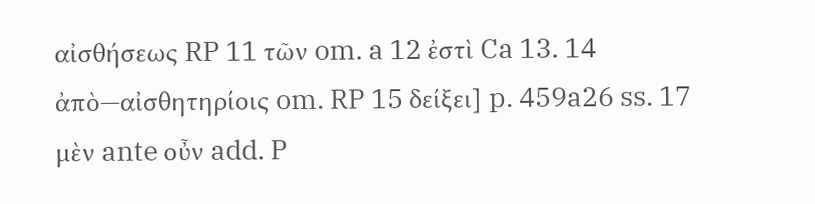αἰσθήσεως RP 11 τῶν om. a 12 ἐστὶ Ca 13. 14 ἀπὸ—αἰσθητηρίοις om. RP 15 δείξει] p. 459a26 ss. 17 μὲν ante οὖν add. P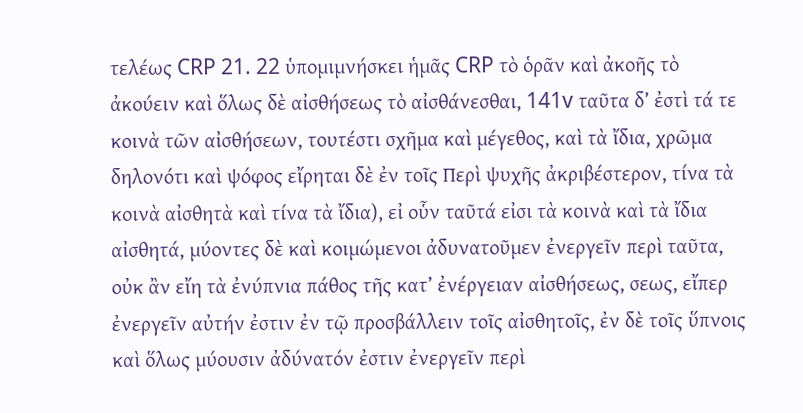τελέως CRP 21. 22 ὑπομιμνήσκει ἡμᾶς CRP τὸ ὁρᾶν καὶ ἀκοῆς τὸ ἀκούειν καὶ ὅλως δὲ αἰσθήσεως τὸ αἰσθάνεσθαι, 141v ταῦτα δ’ ἐστὶ τά τε κοινὰ τῶν αἰσθήσεων, τουτέστι σχῆμα καὶ μέγεθος, καὶ τὰ ἴδια, χρῶμα δηλονότι καὶ ψόφος εἴρηται δὲ ἐν τοῖς Περὶ ψυχῆς ἀκριβέστερον, τίνα τὰ κοινὰ αἰσθητὰ καὶ τίνα τὰ ἴδια), εἰ οὗν ταῦτά εἰσι τὰ κοινὰ καὶ τὰ ἴδια αἰσθητά, μύοντες δὲ καὶ κοιμώμενοι ἀδυνατοῦμεν ἐνεργεῖν περὶ ταῦτα, οὐκ ἂν εἴη τὰ ἐνύπνια πάθος τῆς κατ’ ἐνέργειαν αἰσθήσεως, σεως, εἴπερ ἐνεργεῖν αὐτήν ἐστιν ἐν τῷ προσβάλλειν τοῖς αἰσθητοῖς, ἐν δὲ τοῖς ὕπνοις καὶ ὅλως μύουσιν ἀδύνατόν ἐστιν ἐνεργεῖν περὶ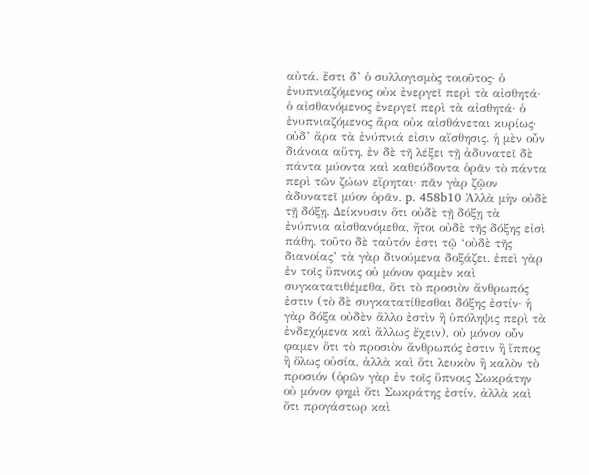αὐτά. ἔστι δ’ ὁ συλλογισμὸς τοιοῦτος· ὁ ἐνυπνιαζόμενος οὐκ ἐνεργεῖ περὶ τὰ αἰσθητά· ὁ αἰσθανόμενος ἐνεργεῖ περὶ τὰ αἰσθητά· ὁ ἐνυπνιαζόμενος ἄρα οὐκ αἰσθάνεται κυρίως· οὐδ’ ἄρα τὰ ἐνύπνιά εἰσιν αἴσθησις. ἡ μὲν οὖν διάνοια αὕτη, ἐν δὲ τῆ λέξει τῇ ἀδυνατεῖ δὲ πάντα μύοντα καὶ καθεύδοντα ὁρᾶν τὸ πάντα περὶ τῶν ζώων εἴρηται· πᾶν γὰρ ζῷον ἀδυνατεῖ μύον ὁρᾶν. p. 458b10 Ἀλλὰ μὴν οὐδὲ τῇ δόξῃ. Δείκνυσιν ὅτι οὐδὲ τῇ δόξῃ τὰ ἐνύπνια αἰσθανόμεθα, ἤτοι οὐδὲ τῆς δόξης εἰσὶ πάθη. τοῦτο δὲ ταὐτόν ἐστι τῷ ‘οὐδὲ τῆς διανοίας’ τὰ γὰρ δινούμενα δοξάζει. ἐπεὶ γὰρ ἐν τοῖς ὕπνοις οὐ μόνον φαμὲν καὶ συγκατατιθέμεθα, ὅτι τὸ προσιὸν ἄνθρωπός ἐστιν (τὸ δὲ συγκατατίθεσθαι δόξης ἐστίν· ἡ γὰρ δόξα οὐδὲν ἄλλο ἐστὶν ἢ ὑπόληψις περὶ τὰ ἐνδεχόμενα καὶ ἄλλως ἔχειν), οὐ μόνον οὖν φαμεν ὅτι τὸ προσιὸν ἄνθρωπός ἐστιν ἢ ἵππος ἢ ὅλως οὐσία, ἀλλὰ καὶ ὅτι λευκὸν ἢ καλὸν τὸ προσιόν (ὁρῶν γὰρ ἐν τοῖς ὕπνοις Σωκράτην οὐ μόνον φημὶ ὅτι Σωκράτης ἐστίν, ἀλλὰ καὶ ὅτι προγάστωρ καὶ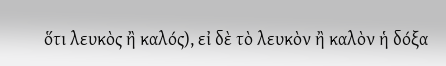ὅτι λευκὸς ἢ καλός), εἰ δὲ τὸ λευκὸν ἢ καλὸν ἡ δόξα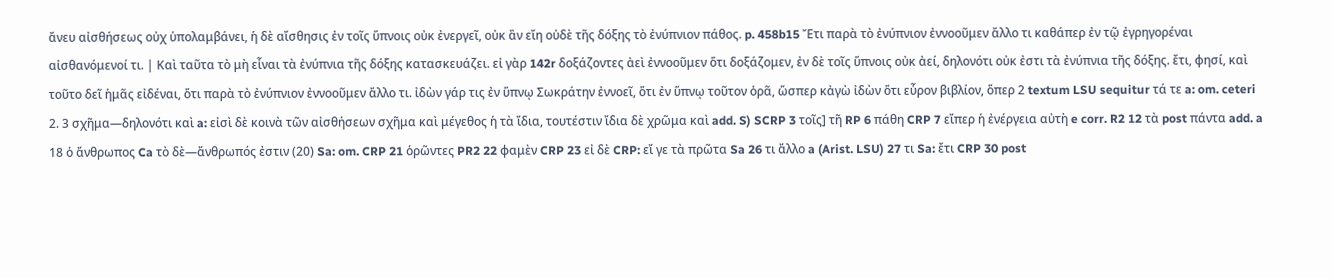ἄνευ αἰσθήσεως οὐχ ὑπολαμβάνει, ἡ δὲ αἴσθησις ἐν τοῖς ὕπνοις οὐκ ἐνεργεῖ, οὐκ ἂν εἴη οὐδὲ τῆς δόξης τὸ ἐνύπνιον πάθος. p. 458b15 Ἔτι παρὰ τὸ ἐνύπνιον ἐννοοῦμεν ἄλλο τι καθάπερ ἐν τῷ ἐγρηγορέναι αἰσθανόμενοί τι. | Καὶ ταῦτα τὸ μὴ εἶναι τὰ ἐνύπνια τῆς δόξης κατασκευάζει. εἰ γὰρ 142r δοξάζοντες ἀεὶ ἐννοοῦμεν ὅτι δοξάζομεν, ἐν δὲ τοῖς ὕπνοις οὐκ ἀεί, δηλονότι οὐκ ἐστι τὰ ἐνύπνια τῆς δόξης. ἔτι, φησί, καὶ τοῦτο δεῖ ἡμᾶς εἰδέναι, ὅτι παρὰ τὸ ἐνύπνιον ἐννοοῦμεν ἄλλο τι. ἰδὼν γάρ τις ἐν ὕπνῳ Σωκράτην ἐννοεῖ, ὅτι ἐν ὕπνῳ τοῦτον ὁρᾶ, ὥσπερ κἀγὼ ἰδὼν ὅτι εὗρον βιβλίον, ὅπερ 2 textum LSU sequitur τά τε a: om. ceteri 2. 3 σχῆμα—δηλονότι καὶ a: εἰσὶ δὲ κοινὰ τῶν αἰσθήσεων σχῆμα καὶ μέγεθος ἡ τὰ ἴδια, τουτέστιν ἴδια δὲ χρῶμα καὶ add. S) SCRP 3 τοῖς] τῆ RP 6 πάθη CRP 7 εἴπερ ἡ ἐνέργεια αὐτὴ e corr. R2 12 τὰ post πάντα add. a 18 ὁ ἄνθρωπος Ca τὸ δὲ—ἄνθρωπός ἐστιν (20) Sa: om. CRP 21 ὁρῶντες PR2 22 φαμὲν CRP 23 εἰ δὲ CRP: εἴ γε τὰ πρῶτα Sa 26 τι ἄλλο a (Arist. LSU) 27 τι Sa: ἔτι CRP 30 post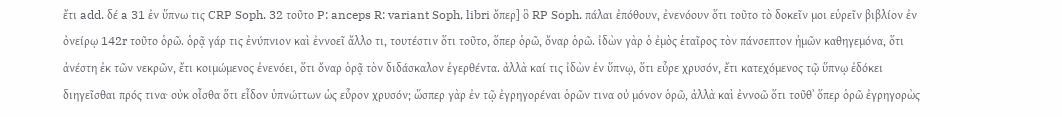ἔτι add. δέ a 31 ἐν ὕπνω τις CRP Soph. 32 τοῦτο P: anceps R: variant Soph, libri ὄπερ] ὃ RP Soph. πάλαι ἐπόθουν, ἐνενόουν ὅτι τοῦτο τὸ δοκεῖν μοι εὑρεῖν βιβλίον ἐν ὀνείρῳ 142r τοῦτο ὁρῶ. ὁρᾷ γάρ τις ἐνύπνιον καὶ ἐννοεῖ ἄλλο τι, τουτέστιν ὅτι τοῦτο, ὅπερ ὁρῶ, ὄναρ ὁρῶ. ἰδὼν γὰρ ὁ ἐμὸς ἑταῖρος τὸν πάνσεπτον ἡμῶν καθηγεμόνα, ὅτι ἀνέστη ἐκ τῶν νεκρῶν, ἔτι κοιμώμενος ἐνενόει, ὅτι ὄναρ ὁρᾷ τὸν διδάσκαλον ἐγερθέντα. ἀλλὰ καί τις ἰδὼν ἐν ὕπνῳ, ὅτι εὗρε χρυσόν, ἔτι κατεχόμενος τῷ ὕπνῳ ἐδόκει διηγεῖσθαι πρός τινα· οὐκ οἶσθα ὅτι εἶδον ὑπνώττων ὡς εὗρον χρυσόν; ὥσπερ γὰρ ἐν τῷ ἐγρηγορέναι ὁρῶν τινα οὐ μόνον ὁρῶ, ἀλλὰ καὶ ἐννοῶ ὅτι τοῦθ᾿ ὅπερ ὁρῶ ἐγρηγορὼς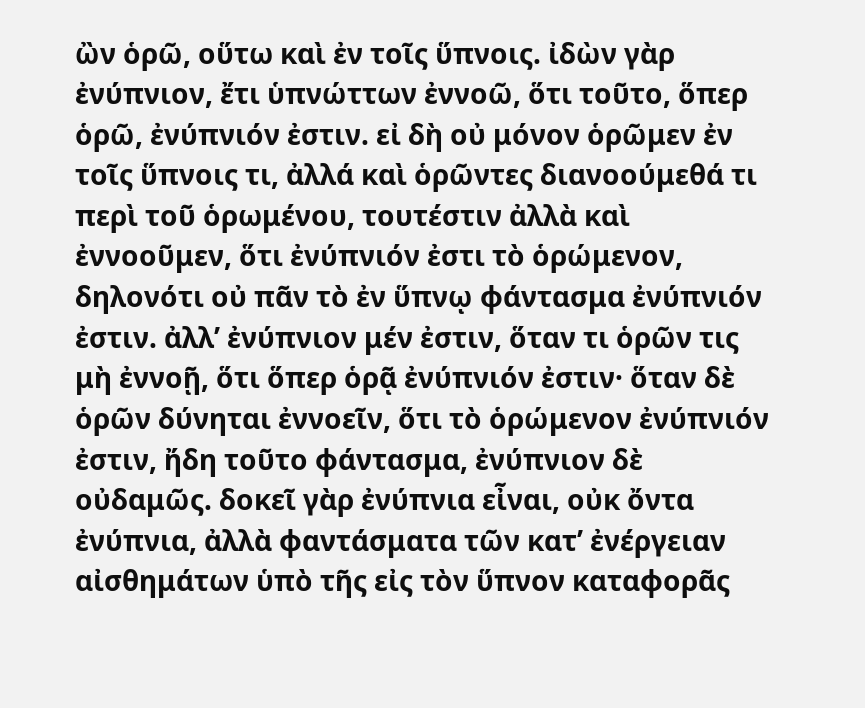ὢν ὁρῶ, οὕτω καὶ ἐν τοῖς ὕπνοις. ἰδὼν γὰρ ἐνύπνιον, ἔτι ὑπνώττων ἐννοῶ, ὅτι τοῦτο, ὅπερ ὁρῶ, ἐνύπνιόν ἐστιν. εἰ δὴ οὐ μόνον ὁρῶμεν ἐν τοῖς ὕπνοις τι, ἀλλά καὶ ὁρῶντες διανοούμεθά τι περὶ τοῦ ὁρωμένου, τουτέστιν ἀλλὰ καὶ ἐννοοῦμεν, ὅτι ἐνύπνιόν ἐστι τὸ ὁρώμενον, δηλονότι οὐ πᾶν τὸ ἐν ὕπνῳ φάντασμα ἐνύπνιόν ἐστιν. ἀλλ’ ἐνύπνιον μέν ἐστιν, ὅταν τι ὁρῶν τις μὴ ἐννοῇ, ὅτι ὅπερ ὁρᾷ ἐνύπνιόν ἐστιν· ὅταν δὲ ὁρῶν δύνηται ἐννοεῖν, ὅτι τὸ ὁρώμενον ἐνύπνιόν ἐστιν, ἤδη τοῦτο φάντασμα, ἐνύπνιον δὲ οὐδαμῶς. δοκεῖ γὰρ ἐνύπνια εἶναι, οὐκ ὄντα ἐνύπνια, ἀλλὰ φαντάσματα τῶν κατ’ ἐνέργειαν αἰσθημάτων ὑπὸ τῆς εἰς τὸν ὕπνον καταφορᾶς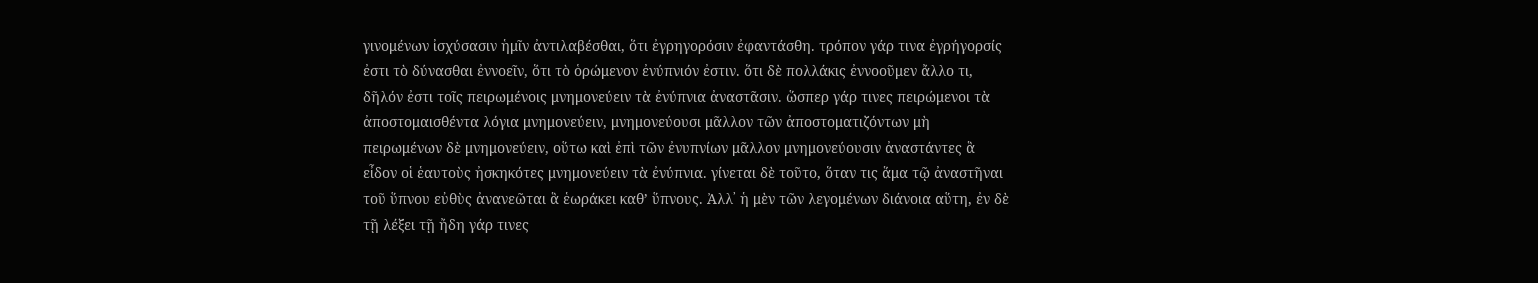γινομένων ἰσχύσασιν ἡμῖν ἀντιλαβέσθαι, ὅτι ἐγρηγορόσιν ἐφαντάσθη. τρόπον γάρ τινα ἐγρήγορσίς ἐστι τὸ δύνασθαι ἐννοεῖν, ὅτι τὸ ὁρώμενον ἐνύπνιόν ἐστιν. ὅτι δὲ πολλάκις ἐννοοῦμεν ἄλλο τι, δῆλόν ἐστι τοῖς πειρωμένοις μνημονεύειν τὰ ἐνύπνια ἀναστᾶσιν. ὥσπερ γάρ τινες πειρώμενοι τὰ ἀποστομαισθέντα λόγια μνημονεύειν, μνημονεύουσι μᾶλλον τῶν ἀποστοματιζόντων μὴ πειρωμένων δὲ μνημονεύειν, οὕτω καὶ ἐπὶ τῶν ἐνυπνίων μᾶλλον μνημονεύουσιν ἀναστάντες ἃ εἶδον οἱ ἑαυτοὺς ἠσκηκότες μνημονεύειν τὰ ἐνύπνια. γίνεται δὲ τοῦτο, ὅταν τις ἅμα τῷ ἀναστῆναι τοῦ ὕπνου εὐθὺς ἀνανεῶται ἃ ἑωράκει καθ’ ὕπνους. Ἀλλ᾿ ἡ μὲν τῶν λεγομένων διάνοια αὕτη, ἐν δὲ τῇ λέξει τῇ ἤδη γάρ τινες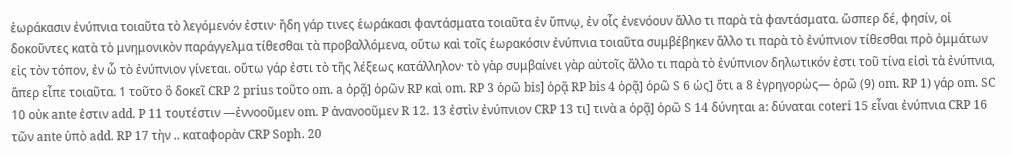ἑωράκασιν ἐνύπνια τοιαῦτα τὸ λεγόμενόν ἐστιν· ἤδη γάρ τινες ἑωράκασι φαντάσματα τοιαῦτα ἐν ὕπνῳ, ἐν οἷς ἐνενόουν ἄλλο τι παρὰ τὰ φαντάσματα. ὥσπερ δέ, φησίν, οἱ δοκοῦντες κατὰ τὸ μνημονικὸν παράγγελμα τίθεσθαι τὰ προβαλλόμενα, οὕτω καὶ τοῖς ἑωρακόσιν ἐνύπνια τοιαῦτα συμβέβηκεν ἄλλο τι παρὰ τὸ ἐνύπνιον τίθεσθαι πρὸ ὀμμάτων εἰς τὸν τόπον, ἐν ὧ τὸ ἐνύπνιον γίνεται. οὕτω γάρ ἐστι τὸ τῆς λέξεως κατάλληλον· τὸ γὰρ συμβαίνει γὰρ αὐτοῖς ἄλλο τι παρὰ τὸ ἐνύπνιον δηλωτικόν ἐστι τοῦ τίνα εἰσὶ τὰ ἐνύπνια, ἅπερ εἶπε τοιαῦτα. 1 τοῦτο ὃ δοκεῖ CRP 2 prius τοῦτο om. a ὁρᾷ] ὁρῶν RP καὶ om. RP 3 ὁρῶ bis] ὁρᾷ RP bis 4 ὁρᾷ] ὁρῶ S 6 ὡς] ὅτι a 8 ἐγρηγορὼς— ὁρῶ (9) om. RP 1) γάρ om. SC 10 οὐκ ante ἐστιν add. P 11 τουτέστιν —ἐννοοῦμεν om. P ἀνανοοῦμεν R 12. 13 ἐστὶν ἐνύπνιον CRP 13 τι] τινὰ a ὁρᾷ] ὁρῶ S 14 δύνηται a: δύναται coteri 15 εἶναι ἐνύπνια CRP 16 τῶν ante ὑπὸ add. RP 17 τὴν .. καταφορὰν CRP Soph. 20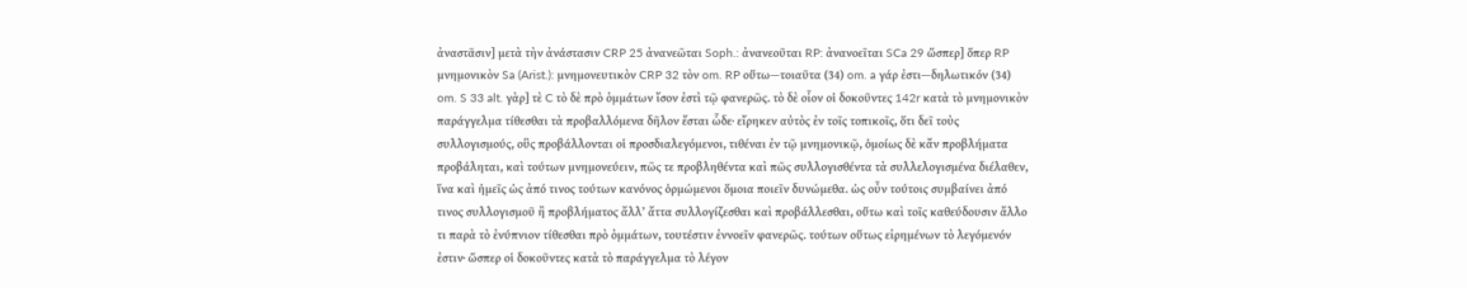ἀναστᾶσιν] μετὰ τὴν ἀνάστασιν CRP 25 ἀνανεῶται Soph.: ἀνανεοῦται RP: ἀνανοεῖται SCa 29 ὥσπερ] ὅπερ RP μνημονικὸν Sa (Arist.): μνημονευτικὸν CRP 32 τὸν om. RP οὕτω—τοιαῦτα (34) om. a γάρ ἐστι—δηλωτικόν (34) om. S 33 alt. γὰρ] τὲ C τὸ δὲ πρὸ ὀμμάτων ἴσον ἐστὶ τῷ φανερῶς. τὸ δὲ οἷον οἱ δοκοῦντες 142r κατὰ τὸ μνημονικὸν παράγγελμα τίθεσθαι τὰ προβαλλόμενα δῆλον ἔσται ὧδε· εἴρηκεν αὐτὸς ἐν τοῖς τοπικοῖς, ὅτι δεῖ τοὺς συλλογισμούς, οὓς προβάλλονται οἱ προσδιαλεγόμενοι, τιθέναι ἐν τῷ μνημονικῷ, ὁμοίως δὲ κἄν προβλήματα προβάληται, καὶ τούτων μνημονεύειν, πῶς τε προβληθέντα καὶ πῶς συλλογισθέντα τὰ συλλελογισμένα διέλαθεν, ἵνα καὶ ἡμεῖς ὡς ἀπό τινος τούτων κανόνος ὁρμώμενοι ὅμοια ποιεῖν δυνώμεθα. ὡς οὖν τούτοις συμβαίνει ἀπό τινος συλλογισμοῦ ἢ προβλήματος ἄλλ’ ἄττα συλλογίζεσθαι καὶ προβάλλεσθαι, οὕτω καὶ τοῖς καθεύδουσιν ἄλλο τι παρὰ τὸ ἐνύπνιον τίθεσθαι πρὸ ὀμμάτων, τουτέστιν ἐννοεῖν φανερῶς. τούτων οὕτως εἰρημένων τὸ λεγόμενόν ἐστιν· ὥσπερ οἱ δοκοῦντες κατὰ τὸ παράγγελμα τὸ λέγον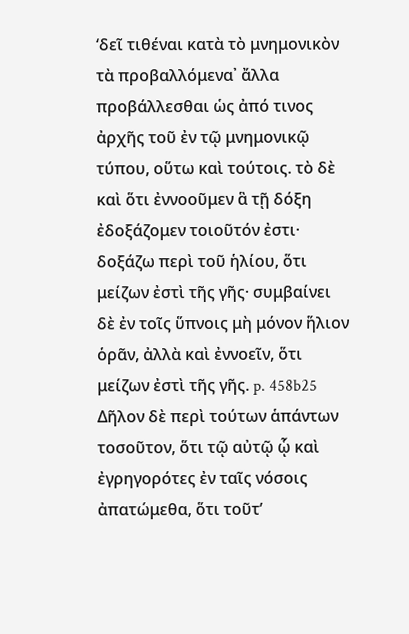‘δεῖ τιθέναι κατὰ τὸ μνημονικὸν τὰ προβαλλόμενα᾿ ἄλλα προβάλλεσθαι ὡς ἀπό τινος ἀρχῆς τοῦ ἐν τῷ μνημονικῷ τύπου, οὕτω καὶ τούτοις. τὸ δὲ καὶ ὅτι ἐννοοῦμεν ἃ τῇ δόξη ἐδοξάζομεν τοιοῦτόν ἐστι· δοξάζω περὶ τοῦ ἡλίου, ὅτι μείζων ἐστὶ τῆς γῆς· συμβαίνει δὲ ἐν τοῖς ὕπνοις μὴ μόνον ἥλιον ὁρᾶν, ἀλλὰ καὶ ἐννοεῖν, ὅτι μείζων ἐστὶ τῆς γῆς. p. 458b25 Δῆλον δὲ περὶ τούτων ἁπάντων τοσοῦτον, ὅτι τῷ αὐτῷ ᾧ καὶ ἐγρηγορότες ἐν ταῖς νόσοις ἀπατώμεθα, ὅτι τοῦτ’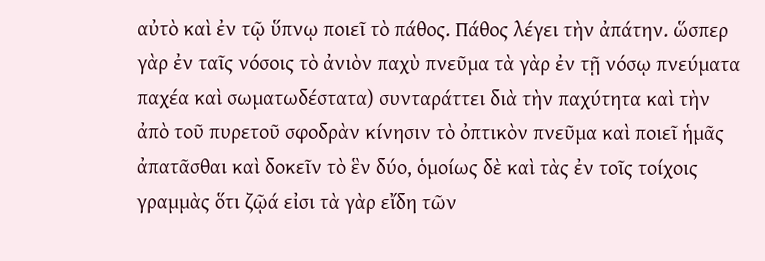αὐτὸ καὶ ἐν τῷ ὕπνῳ ποιεῖ τὸ πάθος. Πάθος λέγει τὴν ἀπάτην. ὥσπερ γὰρ ἐν ταῖς νόσοις τὸ ἀνιὸν παχὺ πνεῦμα τὰ γὰρ ἐν τῇ νόσῳ πνεύματα παχέα καὶ σωματωδέστατα) συνταράττει διὰ τὴν παχύτητα καὶ τὴν ἀπὸ τοῦ πυρετοῦ σφοδρὰν κίνησιν τὸ ὀπτικὸν πνεῦμα καὶ ποιεῖ ἡμᾶς ἀπατᾶσθαι καὶ δοκεῖν τὸ ἓν δύο, ὁμοίως δὲ καὶ τὰς ἐν τοῖς τοίχοις γραμμὰς ὅτι ζῷά εἰσι τὰ γὰρ εἴδη τῶν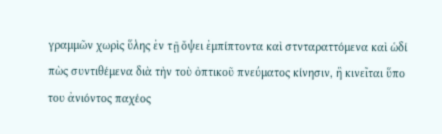γραμμῶν χωρὶς ὕλης ἐν τῇ ὄψει ἐμπίπτοντα καὶ στνταραττόμενα καὶ ὡδί πὼς συντιθέμενα διὰ τὴν τοὺ ὀπτικοῦ πνεύματος κίνησιν, ἣ κινεῖται ὕπο του ἀνιόντος παχέος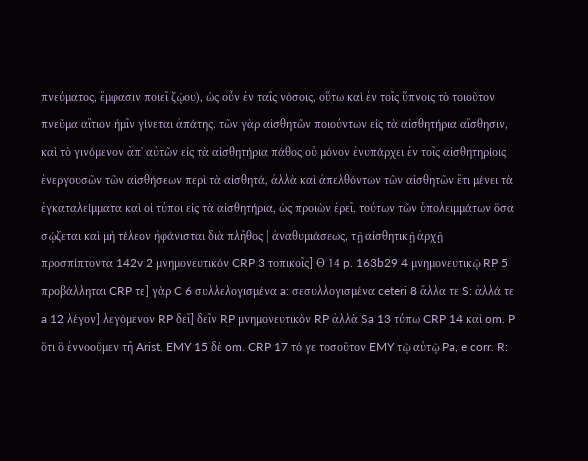πνεύματος, ἔμφασιν ποιεῖ ζῴου), ὡς οὖν ἐν ταῖς νόσοις, οὕτω καὶ ἐν τοῖς ὕπνοις τὸ τοιοῦτον πνεῦμα αἴτιον ἡμῖν γίνεται ἀπάτης. τῶν γὰρ αἰσθητῶν ποιούντων εἰς τὰ αἰσθητήρια αἴσθησιν, καὶ τὸ γινόμενον ἀπ᾿ αὐτῶν εἰς τὰ αἰσθητήρια πάθος οὐ μόνον ἐνυπάρχει ἐν τοῖς αἰσθητηρίοις ἐνεργουσῶν τῶν αἰσθήσεων περὶ τὰ αἰσθητά, ἀλλὰ καὶ ἀπελθόντων τῶν αἰσθητῶν ἔτι μένει τὰ ἐγκαταλείμματα καὶ οἱ τύποι εἰς τὰ αἰσθητήρια, ὡς προιὼν ἐρεῖ. τούτων τῶν ὑπολειμμάτων ὅσα σῴζεται καὶ μὴ τέλεον ἠφάνισται διὰ πλῆθος | ἀναθυμιάσεως, τῇ αἰσθητικῇ ἀρχῇ προσπίπτοντα 142v 2 μνημονευτικόν CRP 3 τοπικοῖς] Θ 14 p. 163b29 4 μνημονευτικῷ RP 5 προβάλληται CRP τε] γὰρ C 6 συλλελογισμένα a: σεσυλλογισμένα ceteri 8 ἄλλα τε S: ἀλλά τε a 12 λέγον] λεγόμενον RP δεῖ] δεῖν RP μνημονευτικὸν RP ἀλλὰ Sa 13 τύπω CRP 14 καὶ om. P ὅτι ὃ ἐννοοῦμεν τῆ Arist. EMY 15 δὲ om. CRP 17 τό γε τοσοῦτον EMY τῷ αὐτῷ Pa, e corr. R: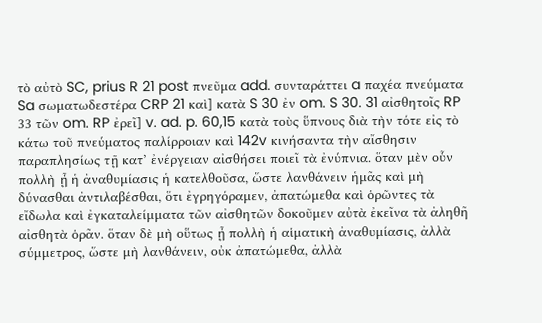τὸ αὐτὸ SC, prius R 21 post πνεῦμα add. συνταράττει a παχέα πνεύματα Sa σωματωδεστέρα CRP 21 καὶ] κατὰ S 30 ἐν om. S 30. 31 αἰσθητοῖς RP 33 τῶν om. RP ἐρεῖ] v. ad. p. 60,15 κατὰ τοὺς ὕπνους διὰ τὴν τότε εἰς τὸ κάτω τοῦ πνεύματος παλίρροιαν καὶ 142v κινήσαντα τὴν αἴσθησιν παραπλησίως τῇ κατ’ ἐνέργειαν αἰσθήσει ποιεῖ τὰ ἐνύπνια. ὅταν μὲν οὗν πολλὴ ᾖ ἡ ἀναθυμίασις ἡ κατελθοῦσα, ὥστε λανθάνειν ἡμᾶς καὶ μὴ δύνασθαι ἀντιλαβέσθαι, ὅτι ἐγρηγόραμεν, ἀπατώμεθα καὶ ὁρῶντες τὰ εἴδωλα καὶ ἐγκαταλείμματα τῶν αἰσθητῶν δοκοῦμεν αὐτὰ ἐκεῖνα τὰ ἀληθῆ αἰσθητὰ ὁρᾶν. ὅταν δὲ μὴ οὕτως ᾖ πολλὴ ἡ αἱματικὴ ἀναθυμίασις, ἀλλὰ σύμμετρος, ὥστε μὴ λανθάνειν, οὐκ ἀπατώμεθα, ἀλλὰ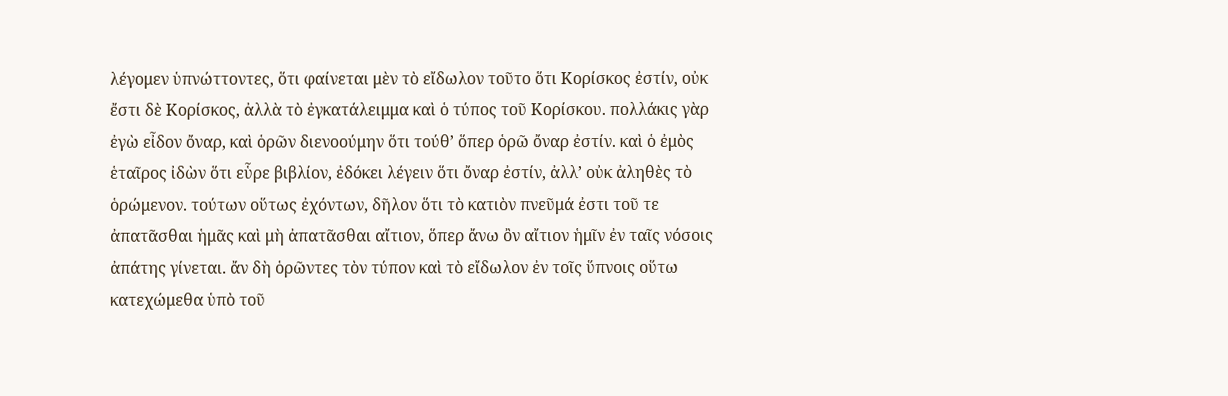λέγομεν ὑπνώττοντες, ὅτι φαίνεται μὲν τὸ εἴδωλον τοῦτο ὅτι Κορίσκος ἐστίν, οὐκ ἔστι δὲ Κορίσκος, ἀλλὰ τὸ ἐγκατάλειμμα καὶ ὁ τύπος τοῦ Κορίσκου. πολλάκις γὰρ ἐγὼ εἶδον ὄναρ, καὶ ὁρῶν διενοούμην ὅτι τούθ’ ὅπερ ὁρῶ ὄναρ ἐστίν. καὶ ὁ ἐμὸς ἑταῖρος ἰδὼν ὅτι εὗρε βιβλίον, ἐδόκει λέγειν ὅτι ὄναρ ἐστίν, ἀλλ’ οὐκ ἀληθὲς τὸ ὁρώμενον. τούτων οὕτως ἐχόντων, δῆλον ὅτι τὸ κατιὸν πνεῦμά ἐστι τοῦ τε ἀπατᾶσθαι ἡμᾶς καὶ μὴ ἀπατᾶσθαι αἴτιον, ὅπερ ἄνω ὂν αἴτιον ἡμῖν ἐν ταῖς νόσοις ἀπάτης γίνεται. ἄν δὴ ὁρῶντες τὸν τύπον καὶ τὸ εἴδωλον ἐν τοῖς ὕπνοις οὕτω κατεχώμεθα ὑπὸ τοῦ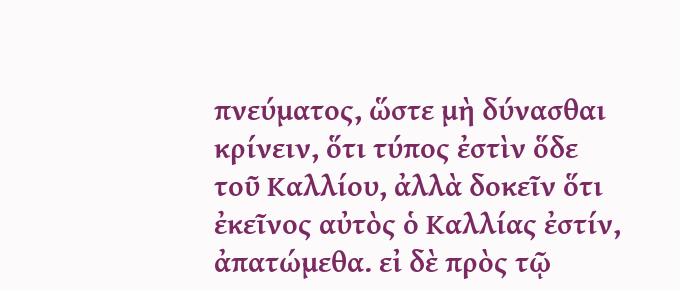πνεύματος, ὥστε μὴ δύνασθαι κρίνειν, ὅτι τύπος ἐστὶν ὅδε τοῦ Καλλίου, ἀλλὰ δοκεῖν ὅτι ἐκεῖνος αὐτὸς ὁ Καλλίας ἐστίν, ἀπατώμεθα. εἰ δὲ πρὸς τῷ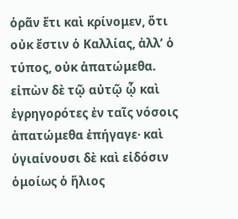ὁρᾶν ἔτι καὶ κρίνομεν, ὅτι οὐκ ἔστιν ὁ Καλλίας, ἀλλ’ ὁ τύπος, οὐκ ἀπατώμεθα. εἰπὼν δὲ τῷ αὐτῷ ᾧ καὶ ἐγρηγορότες ἐν ταῖς νόσοις ἀπατώμεθα ἐπήγαγε· καὶ ὑγιαίνουσι δὲ καὶ εἰδόσιν ὁμοίως ὁ ἥλιος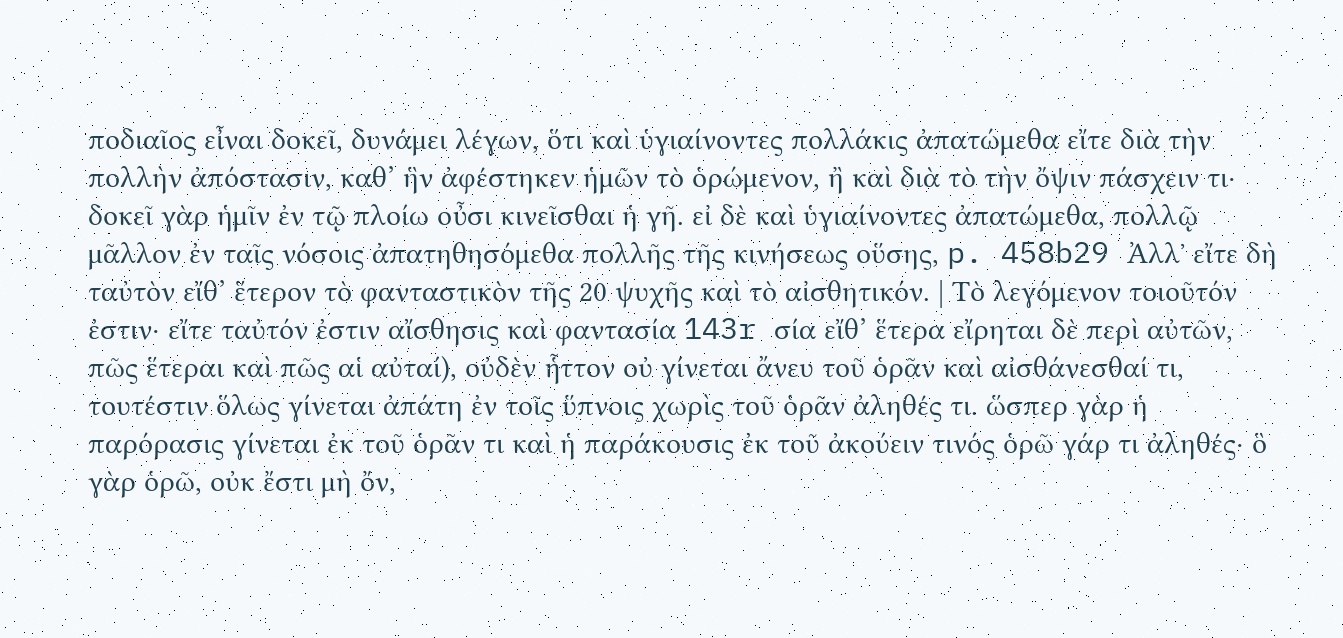ποδιαῖος εἶναι δοκεῖ, δυνάμει λέγων, ὅτι καὶ ὑγιαίνοντες πολλάκις ἀπατώμεθα εἴτε διὰ τὴν πολλὴν ἀπόστασιν, καθ’ ἣν ἀφέστηκεν ἡμῶν τὸ ὁρώμενον, ἢ καὶ διὰ τὸ τὴν ὄψιν πάσχειν τι· δοκεῖ γὰρ ἡμῖν ἐν τῷ πλοίω οὖσι κινεῖσθαι ἡ γῆ. εἰ δὲ καὶ ὑγιαίνοντες ἀπατώμεθα, πολλῷ μᾶλλον ἐν ταῖς νόσοις ἀπατηθησόμεθα πολλῆς τῆς κινήσεως οὕσης, p. 458b29 Ἀλλ᾿ εἴτε δὴ ταὐτὸν εἴθ’ ἕτερον τὸ φανταστικὸν τῆς 20 ψυχῆς καὶ τὸ αἰσθητικόν. | Τὸ λεγόμενον τοιοῦτόν ἐστιν· εἴτε ταὐτόν ἐστιν αἴσθησις καὶ φαντασία 143r σία εἴθ’ ἕτερα εἴρηται δὲ περὶ αὐτῶν, πῶς ἕτεραι καὶ πῶς αἱ αὐταί), οὐδὲν ἧττον οὐ γίνεται ἄνευ τοῦ ὁρᾶν καὶ αἰσθάνεσθαί τι, τουτέστιν ὅλως γίνεται ἀπάτη ἐν τοῖς ὕπνοις χωρὶς τοῦ ὁρᾶν ἀληθές τι. ὥσπερ γὰρ ἡ παρόρασις γίνεται ἐκ τοῦ ὁρᾶν τι καὶ ἡ παράκουσις ἐκ τοῦ ἀκούειν τινός ὁρῶ γάρ τι ἀληθές· ὃ γὰρ ὁρῶ, οὐκ ἔστι μὴ ὄν,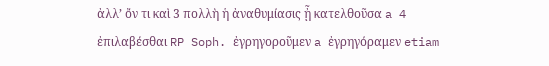ἀλλ’ ὄν τι καὶ 3 πολλὴ ἡ ἀναθυμίασις ᾖ κατελθοῦσα a 4 ἐπιλαβέσθαι RP Soph. ἐγρηγοροῦμεν a ἐγρηγόραμεν etiam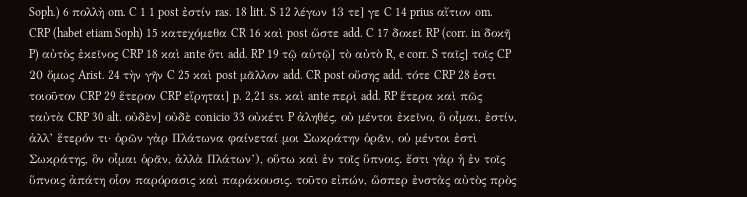Soph.) 6 πολλὴ om. C 1 1 post ἐστίν ras. 18 litt. S 12 λέγων 13 τε] γε C 14 prius αἴτιον om. CRP (habet etiam Soph) 15 κατεχόμεθα CR 16 καὶ post ὥστε add. C 17 δοκεῖ RP (corr. in δοκῆ P) αὐτὸς ἐκεῖνος CRP 18 καὶ ante ὅτι add. RP 19 τῷ αὑτῷ] τὸ αὐτὸ R, e corr. S ταῖς] τοῖς CP 20 ὅμως Arist. 24 τὴν γῆν C 25 καὶ post μᾶλλον add. CR post οὔσης add. τότε CRP 28 ἐστι τοιοῦτον CRP 29 ἕτερον CRP εἴρηται] p. 2,21 ss. καὶ ante περὶ add. RP ἕτερα καὶ πῶς ταὐτὰ CRP 30 alt. οὐδὲν] οὐδὲ conicio 33 οὐκέτι P ἀληθές, οὐ μέντοι ἐκεῖνο, ὃ οἶμαι, ἐστίν, ἀλλ’ ἕτερόν τι· ὁρῶν γὰρ Πλάτωνα φαίνεταί μοι Σωκράτην ὁρᾶν, οὐ μέντοι ἐστὶ Σωκράτης, ὃν οἶμαι ὁρᾶν, ἀλλὰ Πλάτων’), οὕτω καὶ ἐν τοῖς ὕπνοις. ἔστι γὰρ ἡ ἐν τοῖς ὕπνοις ἀπάτη οἷον παρόρασις καὶ παράκουσις. τοῦτο εἰπών, ὥσπερ ἐνστὰς αὐτὸς πρὸς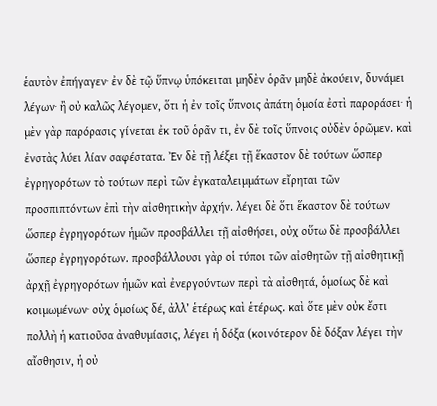ἑαυτὸν ἐπήγαγεν· ἐν δὲ τῷ ὕπνῳ ὑπόκειται μηδὲν ὁρᾶν μηδὲ ἀκούειν, δυνάμει λέγων· ἢ οὐ καλῶς λέγομεν, ὅτι ἡ ἐν τοῖς ὕπνοις ἀπάτη ὁμοία ἐστὶ παροράσει· ἡ μὲν γὰρ παρόρασις γίνεται ἐκ τοῦ ὁρᾶν τι, ἐν δὲ τοῖς ὕπνοις οὐδὲν ὁρῶμεν. καὶ ἐνστὰς λύει λίαν σαφέστατα. Ἐv δὲ τῇ λέξει τῇ ἕκαστον δὲ τούτων ὥσπερ ἐγρηγορότων τὸ τούτων περὶ τῶν ἐγκαταλειμμάτων εἴρηται τῶν προσπιπτόντων ἐπὶ τὴν αἰσθητικὴν ἀρχήν. λέγει δὲ ὅτι ἕκαστον δὲ τούτων ὥσπερ ἐγρηγορότων ἡμῶν προσβάλλει τῇ αἰσθήσει, οὐχ οὕτω δὲ προσβάλλει ὥσπερ ἐγρηγορότων. προσβάλλουσι γὰρ οἱ τύποι τῶν αἰσθητῶν τῇ αἰσθητικῇ ἀρχῇ ἐγρηγορότων ἡμῶν καὶ ἐνεργούντων περὶ τὰ αἰσθητά, ὁμοίως δὲ καὶ κοιμωμένων· οὐχ ὁμοίως δέ, ἀλλ’ ἑτέρως καὶ ἑτέρως. καὶ ὅτε μὲν οὐκ ἔστι πολλὴ ἡ κατιοῦσα ἀναθυμίασις, λέγει ἡ δόξα (κοινότερον δὲ δόξαν λέγει τὴν αἴσθησιν, ἡ οὐ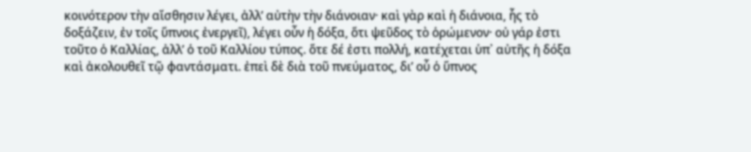κοινότερον τὴν αἴσθησιν λέγει, ἀλλ’ αὐτὴν τὴν διάνοιαν· καὶ γὰρ καὶ ἡ διάνοια, ἧς τὸ δοξάζειν, ἐν τοῖς ὕπνοις ἐνεργεῖ), λέγει οὖν ἡ δόξα, ὅτι ψεῦδος τὸ ὁρώμενον· οὐ γάρ ἐστι τοῦτο ὁ Καλλίας, ἀλλ’ ὁ τοῦ Καλλίου τύπος. ὅτε δέ ἐστι πολλή, κατέχεται ὑπ᾿ αὐτῆς ἡ δόξα καὶ ἀκολουθεῖ τῷ φαντάσματι. ἐπεὶ δὲ διὰ τοῦ πνεύματος, δι’ οὗ ὁ ὕπνος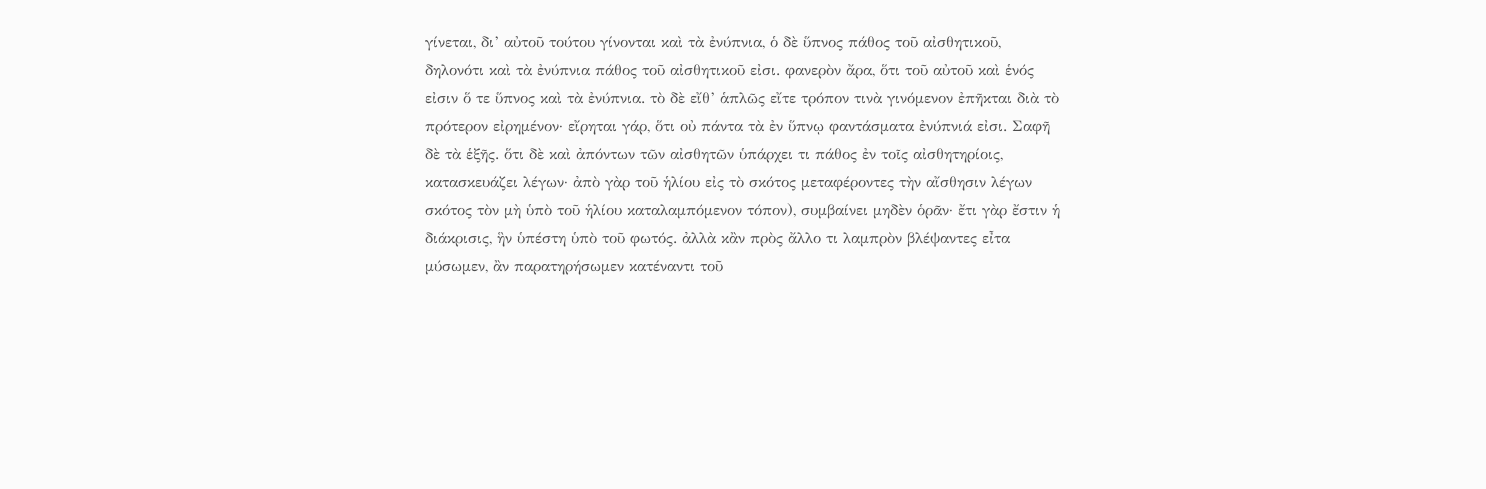γίνεται, δι’ αὐτοῦ τούτου γίνονται καὶ τὰ ἐνύπνια, ὁ δὲ ὕπνος πάθος τοῦ αἰσθητικοῦ, δηλονότι καὶ τὰ ἐνύπνια πάθος τοῦ αἰσθητικοῦ εἰσι. φανερὸν ἄρα, ὅτι τοῦ αὐτοῦ καὶ ἑνός εἰσιν ὅ τε ὕπνος καὶ τὰ ἐνύπνια. τὸ δὲ εἴθ’ ἁπλῶς εἴτε τρόπον τινὰ γινόμενον ἐπῆκται διὰ τὸ πρότερον εἰρημένον· εἴρηται γάρ, ὅτι οὐ πάντα τὰ ἐν ὕπνῳ φαντάσματα ἐνύπνιά εἰσι. Σαφῆ δὲ τὰ ἑξῆς. ὅτι δὲ καὶ ἀπόντων τῶν αἰσθητῶν ὑπάρχει τι πάθος ἐν τοῖς αἰσθητηρίοις, κατασκευάζει λέγων· ἀπὸ γὰρ τοῦ ἡλίου εἰς τὸ σκότος μεταφέροντες τὴν αἴσθησιν λέγων σκότος τὸν μὴ ὑπὸ τοῦ ἡλίου καταλαμπόμενον τόπον), συμβαίνει μηδὲν ὁρᾶν· ἔτι γὰρ ἔστιν ἡ διάκρισις, ἣν ὑπέστη ὑπὸ τοῦ φωτός. ἀλλὰ κἂν πρὸς ἄλλο τι λαμπρὸν βλέψαντες εἶτα μύσωμεν, ἂν παρατηρήσωμεν κατέναντι τοῦ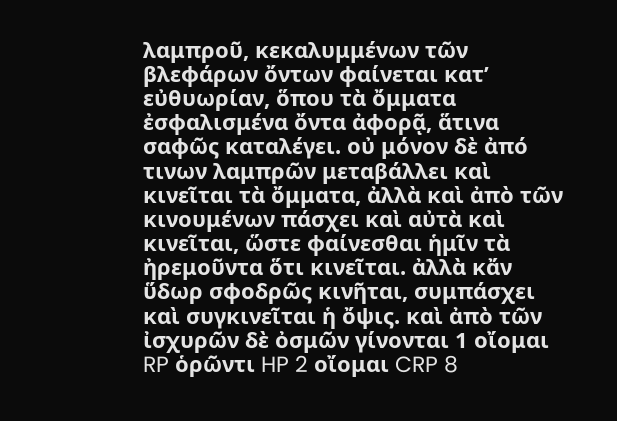λαμπροῦ, κεκαλυμμένων τῶν βλεφάρων ὄντων φαίνεται κατ’ εὐθυωρίαν, ὅπου τὰ ὄμματα ἐσφαλισμένα ὄντα ἀφορᾷ, ἅτινα σαφῶς καταλέγει. οὐ μόνον δὲ ἀπό τινων λαμπρῶν μεταβάλλει καὶ κινεῖται τὰ ὄμματα, ἀλλὰ καὶ ἀπὸ τῶν κινουμένων πάσχει καὶ αὐτὰ καὶ κινεῖται, ὥστε φαίνεσθαι ἡμῖν τὰ ἠρεμοῦντα ὅτι κινεῖται. ἀλλὰ κἄν ὕδωρ σφοδρῶς κινῆται, συμπάσχει καὶ συγκινεῖται ἡ ὄψις. καὶ ἀπὸ τῶν ἰσχυρῶν δὲ ὀσμῶν γίνονται 1 οἴομαι RP ὁρῶντι HP 2 οἴομαι CRP 8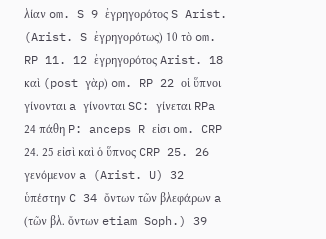λίαν om. S 9 ἐγρηγορότος S Arist. (Arist. S ἐγρηγορότως) 10 τὸ om. RP 11. 12 ἐγρηγορότος Arist. 18 καὶ (post γὰρ) om. RP 22 οἱ ὕπνοι γίνονται a γίνονται SC: γίνεται RPa 24 πάθη P: anceps R εἰσι om. CRP 24. 25 εἰσὶ καὶ ὁ ὕπνος CRP 25. 26 γενόμενον a (Arist. U) 32 ὑπέστην C 34 ὄντων τῶν βλεφάρων a (τῶν βλ. ὄντων etiam Soph.) 39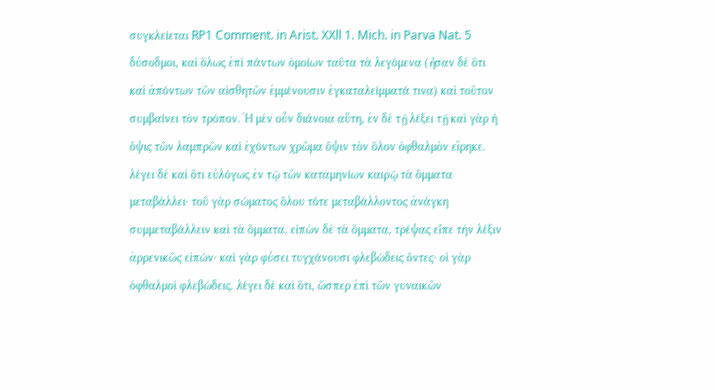συγκλείεται RP1 Comment. in Arist. XXll 1. Mich. in Parva Nat. 5 δύσοδμοι, καὶ ὅλως ἐπὶ πάντων ὁμοίων ταῦτα τὰ λεγόμενα (ἦσαν δὲ ὅτι καὶ ἀπόντων τῶν αἰσθητῶν ἐμμένουσιν ἐγκαταλείμματά τινα) καὶ τοῦτον συμβαίνει τὸν τρόπον. Ἡ μὲν οὖν διάνοια αὕτη, ἐν δὲ τῇ λέξει τῇ καὶ γὰρ ἡ ὄψις τῶν λαμπρῶν καὶ ἐχόντων χρῶμα ὄψιν τὸν ὅλον ὀφθαλμὸν εἴρηκε. λέγει δὲ καὶ ὅτι εὐλόγως ἐν τῷ τῶν καταμηνίων καιρῷ τὰ ὄμματα μεταβάλλει· τοῦ γὰρ σώματος ὅλου τότε μεταβάλλοντος ἀνάγκη συμμεταβάλλειν καὶ τὰ ὄμματα. εἰπὼν δὲ τὰ ὄμματα, τρέψας εἶπε τὴν λέξιν ἀρρενικῶς εἰπών· καὶ γὰρ φύσει τυγχάνουσι φλεβώδεις ὄντες· οἱ γὰρ ὀφθαλμοὶ φλεβώδεις. λέγει δὲ καὶ ὅτι, ὥσπερ ἐπὶ τῶν γυναικῶν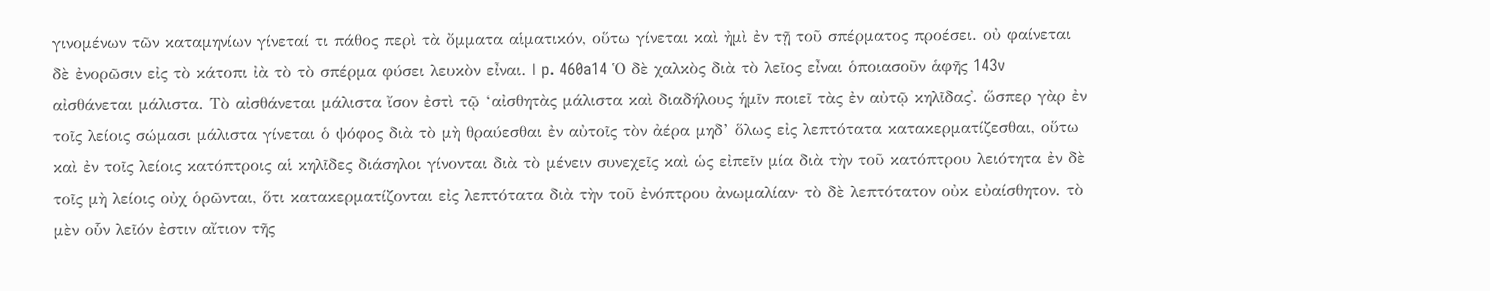γινομένων τῶν καταμηνίων γίνεταί τι πάθος περὶ τὰ ὄμματα αἱματικόν, οὕτω γίνεται καὶ ἠμὶ ἐν τῇ τοῦ σπέρματος προέσει. οὐ φαίνεται δὲ ἐνορῶσιν εἰς τὸ κάτοπι ἰὰ τὸ τὸ σπέρμα φύσει λευκὸν εἶναι. | p. 460a14 Ὁ δὲ χαλκὸς διὰ τὸ λεῖος εἶναι ὁποιασοῦν ἁφῆς 143v αἰσθάνεται μάλιστα. Τὸ αἰσθάνεται μάλιστα ἴσον ἐστὶ τῷ ‘αἰσθητὰς μάλιστα καὶ διαδήλους ἡμῖν ποιεῖ τὰς ἐν αὐτῷ κηλῖδας᾿. ὥσπερ γὰρ ἐν τοῖς λείοις σώμασι μάλιστα γίνεται ὁ ψόφος διὰ τὸ μὴ θραύεσθαι ἐν αὐτοῖς τὸν ἀέρα μηδ’ ὅλως εἰς λεπτότατα κατακερματίζεσθαι, οὕτω καὶ ἐν τοῖς λείοις κατόπτροις αἱ κηλῖδες διάσηλοι γίνονται διὰ τὸ μένειν συνεχεῖς καὶ ὡς εἰπεῖν μία διὰ τὴν τοῦ κατόπτρου λειότητα ἐν δὲ τοῖς μὴ λείοις οὐχ ὁρῶνται, ὅτι κατακερματίζονται εἰς λεπτότατα διὰ τὴν τοῦ ἐνόπτρου ἀνωμαλίαν· τὸ δὲ λεπτότατον οὐκ εὐαίσθητον. τὸ μὲν οὗν λεῖόν ἐστιν αἴτιον τῆς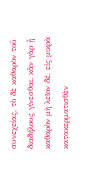συνεχείας, τὸ δὲ καθαρὸν τοῦ διαδήλους γίνεσθαι. κἂν γὰρ ᾖ καθαρὸν μὴ λεῖον δέ, εἰς μικρὰ κατακερματισθὲν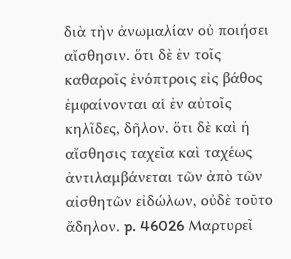διὰ τὴν ἀνωμαλίαν οὐ ποιήσει αἴσθησιν. ὅτι δὲ ἐν τοῖς καθαροῖς ἐνόπτροις εἰς βάθος ἐμφαίνονται αἱ ἐν αὐτοῖς κηλῖδες, δῆλον. ὅτι δὲ καὶ ἡ αἴσθησις ταχεῖα καὶ ταχέως ἀντιλαμβάνεται τῶν ἀπὸ τῶν αἰσθητῶν εἰδώλων, οὐδὲ τοῦτο ἄδηλον. p. 46026 Μαρτυρεῖ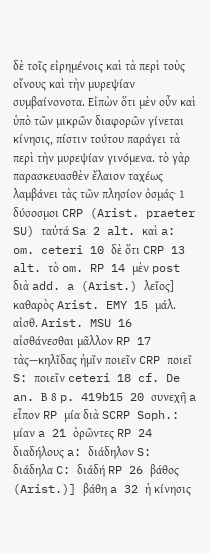δὲ τοῖς εἰρημένοις καὶ τὰ περὶ τοὺς οἴνους καὶ τὴν μυρεψίαν συμβαίνονοτα. Εἰπὼν ὅτι μὲν οὖν καὶ ὑπὸ τῶν μικρῶν διαφορῶν γίνεται κίνησις, πίστιν τούτου παράγει τὰ περὶ τὴν μυρεψίαν γινόμενα. τὸ γὰρ παρασκευασθὲν ἔλαιον ταχέως λαμβάνει τὰς τῶν πλησίον ὀσμάς· 1 δύσοσμοι CRP (Arist. praeter SU) ταὐτά Sa 2 alt. καὶ a: om. ceteri 10 δὲ ὅτι CRP 13 alt. τὸ om. RP 14 μὲν post διὰ add. a (Arist.) λεῖος] καθαρὸς Arist. EMY 15 μάλ. αἰσθ. Arist. MSU 16 αἰσθάνεσθαι μᾶλλον RP 17 τὰς—κηλῖδας ἡμῖν ποιεῖν CRP ποιεῖ S: ποιεῖν ceteri 18 cf. De an. Β 8 p. 419b15 20 συνεχῆ a εἶπον RP μία διὰ SCRP Soph.: μίαν a 21 ὁρῶντες RP 24 διαδήλους a: διάδηλον S: διάδηλα C: διάδή RP 26 βάθος (Arist.)] βάθη a 32 ἡ κίνησις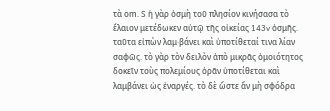τὰ οm. S ἡ γὰρ ὀσμὴ τοῦ πλησίον κινήσασα τὸ ἔλαιον μετέδωκεν αὐτῷ τῆς οἰκείας 143v ὀσμῆς. ταῦτα εἰπὼν λαμ·βάνει καὶ ὑποτίθεταί τινα λίαν σαφῶς. τὸ γὰρ τὸν δειλὸν ἀπὸ μικρᾶς ὁμοιότητος δοκεῖν τοὺς πολεμίους ὁρᾶν ὑποτίθεται καὶ λαμβάνει ὡς ἐναργές. τὸ δὲ ὥστε ἄν μὴ σφόδρα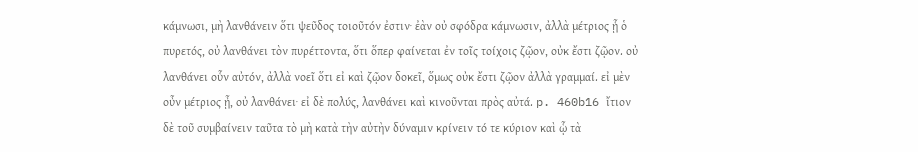κάμνωσι, μὴ λανθάνειν ὅτι ψεῦδος τοιοῦτόν ἐστιν· ἐὰν οὐ σφόδρα κάμνωσιν, ἀλλὰ μέτριος ᾗ ὁ πυρετός, οὐ λανθάνει τὸν πυρέττοντα, ὅτι ὅπερ φαίνεται ἐν τοῖς τοίχοις ζῷον, οὐκ ἔστι ζῷον. οὐ λανθάνει οὗν αὐτόν, ἀλλὰ νοεῖ ὅτι εἰ καὶ ζῷον δοκεῖ, ὅμως οὐκ ἔστι ζῷον ἀλλὰ γραμμαί. εἰ μὲν οὖν μέτριος ᾖ, οὐ λανθάνει· εἰ δὲ πολύς, λανθάνει καὶ κινοῦνται πρὸς αὐτά. p. 460b16 ἴτιον δὲ τοῦ συμβαίνειν ταῦτα τὸ μὴ κατὰ τὴν αὐτὴν δύναμιν κρίνειν τό τε κύριον καὶ ᾧ τὰ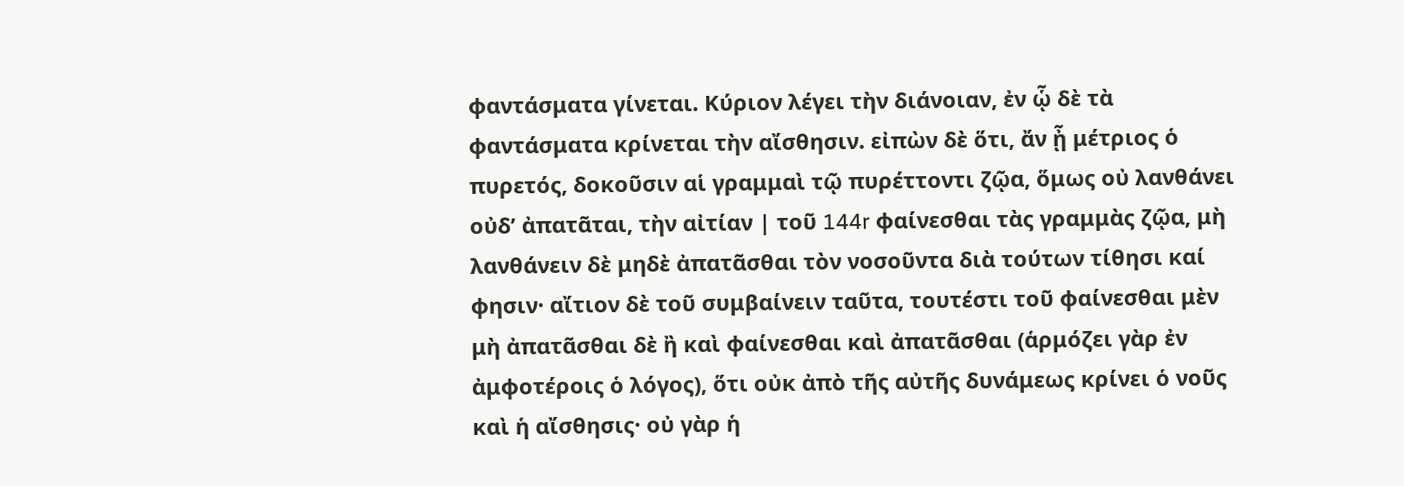φαντάσματα γίνεται. Κύριον λέγει τὴν διάνοιαν, ἐν ᾧ δὲ τὰ φαντάσματα κρίνεται τὴν αἴσθησιν. εἰπὼν δὲ ὅτι, ἄν ᾖ μέτριος ὁ πυρετός, δοκοῦσιν αἱ γραμμαὶ τῷ πυρέττοντι ζῷα, ὅμως οὐ λανθάνει οὐδ’ ἀπατᾶται, τὴν αἰτίαν | τοῦ 144r φαίνεσθαι τὰς γραμμὰς ζῷα, μὴ λανθάνειν δὲ μηδὲ ἀπατᾶσθαι τὸν νοσοῦντα διὰ τούτων τίθησι καί φησιν· αἴτιον δὲ τοῦ συμβαίνειν ταῦτα, τουτέστι τοῦ φαίνεσθαι μὲν μὴ ἀπατᾶσθαι δὲ ἢ καὶ φαίνεσθαι καὶ ἀπατᾶσθαι (ἁρμόζει γὰρ ἐν ἀμφοτέροις ὁ λόγος), ὅτι οὐκ ἀπὸ τῆς αὐτῆς δυνάμεως κρίνει ὁ νοῦς καὶ ἡ αἴσθησις· οὐ γὰρ ἡ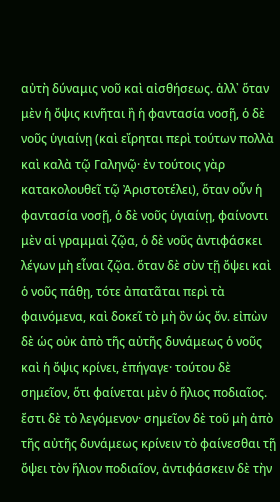αὐτὴ δύναμις νοῦ καὶ αἰσθήσεως. ἀλλ᾿ ὅταν μὲν ἡ ὄψις κινῆται ἢ ἡ φαντασία νοσῇ, ὁ δὲ νοῦς ὑγιαίνῃ (καὶ εἴρηται περὶ τούτων πολλὰ καὶ καλὰ τῷ Γαληνῷ· ἐν τούτοις γὰρ κατακολουθεῖ τῷ Ἀριστοτέλει), ὅταν οὖν ἡ φαντασία νοσῇ, ὁ δὲ νοῦς ὑγιαίνῃ, φαίνοντι μὲν αἱ γραμμαὶ ζῷα, ὁ δὲ νοῦς ἀντιφάσκει λέγων μὴ εἶναι ζῷα. ὅταν δὲ σὺν τῇ ὄψει καὶ ὁ νοῦς πάθῃ, τότε ἀπατᾶται περὶ τὰ φαινόμενα, καὶ δοκεῖ τὸ μὴ ὂν ὡς ὄν. εἰπὼν δὲ ὡς οὐκ ἀπὸ τῆς αὐτῆς δυνάμεως ὁ νοῦς καὶ ἡ ὄψις κρίνει, ἐπήγαγε· τούτου δὲ σημεῖον, ὅτι φαίνεται μὲν ὁ ἥλιος ποδιαῖος. ἔστι δὲ τὸ λεγόμενον· σημεῖον δὲ τοῦ μὴ ἀπὸ τῆς αὐτῆς δυνάμεως κρίνειν τὸ φαίνεσθαι τῇ ὄψει τὸν ἥλιον ποδιαῖον, ἀντιφάσκειν δὲ τὴν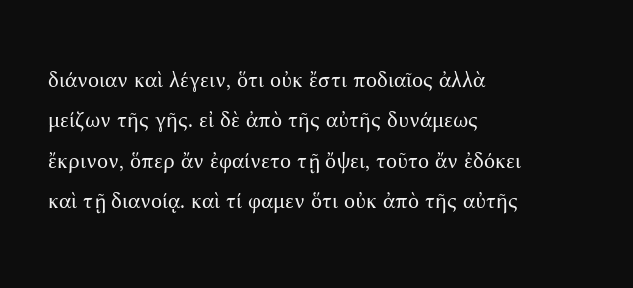διάνοιαν καὶ λέγειν, ὅτι οὐκ ἔστι ποδιαῖος ἀλλὰ μείζων τῆς γῆς. εἰ δὲ ἀπὸ τῆς αὐτῆς δυνάμεως ἔκρινον, ὅπερ ἄν ἐφαίνετο τῇ ὄψει, τοῦτο ἄν ἐδόκει καὶ τῇ διανοίᾳ. καὶ τί φαμεν ὅτι οὐκ ἀπὸ τῆς αὐτῆς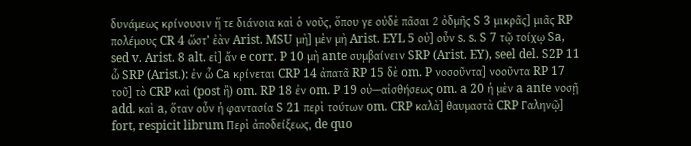δυνάμεως κρίνουσιν ἥ τε διάνοια καὶ ὁ νοῦς, ὅπου γε οὐδὲ πᾶσαι 2 ὀδμῆς S 3 μικρᾶς] μιᾶς RP πολέμους CR 4 ὥστ’ ἐὰν Arist. MSU μὴ] μὲν μὴ Arist. EYL 5 οὐ] οὖν s. s. S 7 τῷ τοίχῳ Sa, sed v. Arist. 8 alt. εἰ] ἄν e corr. P 10 μὴ ante συμβαίνειν SRP (Arist. EY), seel del. S2P 11 ὧ SRP (Arist.): ἐν ὧ Ca κρίνεται CRP 14 ἀπατᾶ RP 15 δὲ om. P νοσοῦντα] νοοῦντα RP 17 τοῦ] τὸ CRP καὶ (post ἢ) om. RP 18 ἐν om. P 19 οὐ—αἰσθήσεως om. a 20 ἡ μὲν a ante νοσῇ add. καὶ a, ὅταν οὖν ἡ φαντασία S 21 περὶ τούτων om. CRP καλὰ] θαυμαστὰ CRP Γαληνῷ] fort, respicit librum Περὶ ἀποδείξεως, de quo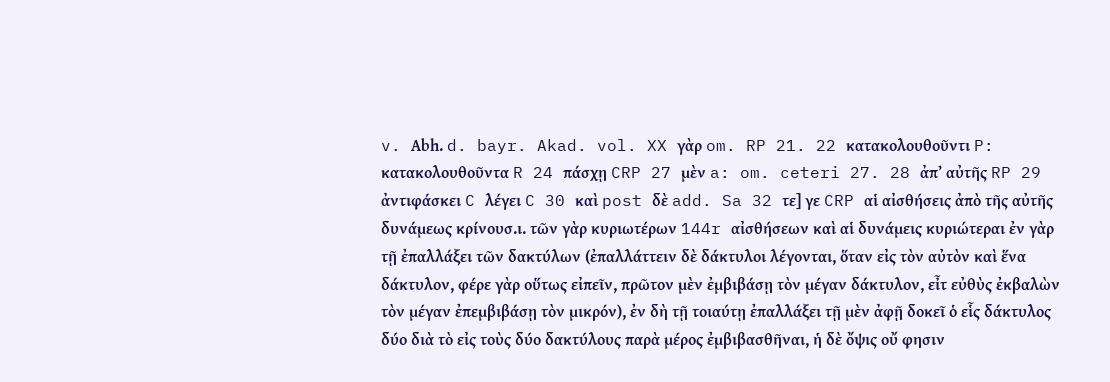v. Αbh. d. bayr. Akad. vol. XX γὰρ om. RP 21. 22 κατακολουθοῦντι P: κατακολουθοῦντα R 24 πάσχῃ CRP 27 μὲν a: om. ceteri 27. 28 ἀπ’ αὐτῆς RP 29 ἀντιφάσκει C λέγει C 30 καὶ post δὲ add. Sa 32 τε] γε CRP αἱ αἰσθήσεις ἀπὸ τῆς αὐτῆς δυνάμεως κρίνουσ.ι. τῶν γὰρ κυριωτέρων 144r αἰσθήσεων καὶ αἱ δυνάμεις κυριώτεραι ἐν γὰρ τῇ ἐπαλλάξει τῶν δακτύλων (ἐπαλλάττειν δὲ δάκτυλοι λέγονται, ὅταν εἰς τὸν αὐτὸν καὶ ἕνα δάκτυλον, φέρε γὰρ οὕτως εἰπεῖν, πρῶτον μὲν ἐμβιβάσῃ τὸν μέγαν δάκτυλον, εἶτ εὐθὺς ἐκβαλὼν τὸν μέγαν ἐπεμβιβάσῃ τὸν μικρόν), ἐν δὴ τῇ τοιαύτῃ ἐπαλλάξει τῇ μὲν ἀφῇ δοκεῖ ὁ εἷς δάκτυλος δύο διὰ τὸ εἰς τοὺς δύο δακτύλους παρὰ μέρος ἐμβιβασθῆναι, ἡ δὲ ὄψις οὔ φησιν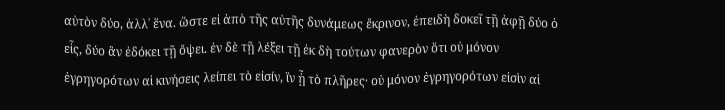αὐτὸν δύο, ἀλλ᾿ ἕνα. ὥστε εἰ ἀπὸ τῆς αὐτῆς δυνάμεως ἔκρινον, ἐπειδὴ δοκεῖ τῇ ἀφῇ δύο ὁ εἷς, δύο ἂν ἐδόκει τῇ ὄψει. ἐν δὲ τῇ λέξει τῇ ἐκ δὴ τούτων φανερὸν ὅτι οὐ μόνον ἐγρηγορότων αἱ κινήσεις λείπει τὸ εἰσίν, ἵν ᾖ τὸ πλῆρες· οὐ μόνον ἐγρηγορότων εἰσὶν αἱ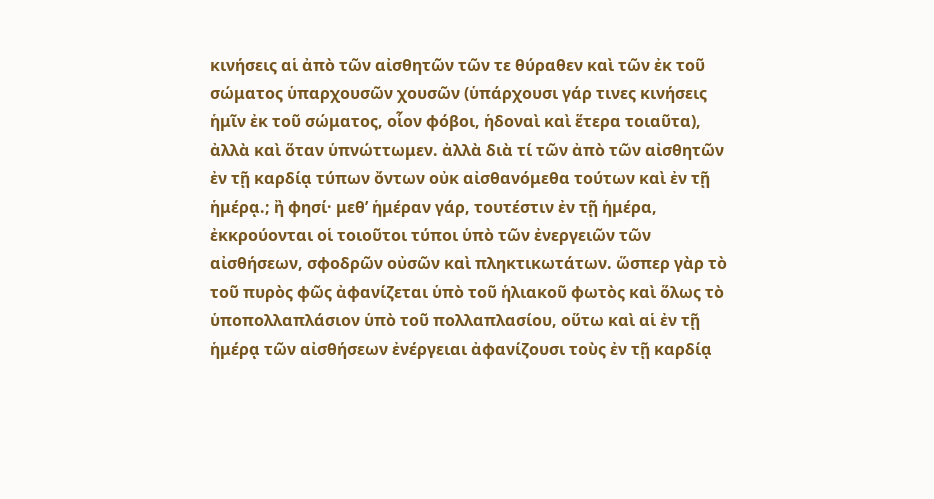κινήσεις αἱ ἀπὸ τῶν αἰσθητῶν τῶν τε θύραθεν καὶ τῶν ἐκ τοῦ σώματος ὑπαρχουσῶν χουσῶν (ὑπάρχουσι γάρ τινες κινήσεις ἡμῖν ἐκ τοῦ σώματος, οἷον φόβοι, ἡδοναὶ καὶ ἕτερα τοιαῦτα), ἀλλὰ καὶ ὅταν ὑπνώττωμεν. ἀλλὰ διὰ τί τῶν ἀπὸ τῶν αἰσθητῶν ἐν τῇ καρδίᾳ τύπων ὄντων οὐκ αἰσθανόμεθα τούτων καὶ ἐν τῇ ἡμέρᾳ.; ἢ φησί· μεθ’ ἡμέραν γάρ, τουτέστιν ἐν τῇ ἡμέρα, ἐκκρούονται οἱ τοιοῦτοι τύποι ὑπὸ τῶν ἐνεργειῶν τῶν αἰσθήσεων, σφοδρῶν οὐσῶν καὶ πληκτικωτάτων. ὥσπερ γὰρ τὸ τοῦ πυρὸς φῶς ἀφανίζεται ὑπὸ τοῦ ἡλιακοῦ φωτὸς καὶ ὅλως τὸ ὑποπολλαπλάσιον ὑπὸ τοῦ πολλαπλασίου, οὕτω καὶ αἱ ἐν τῇ ἡμέρᾳ τῶν αἰσθήσεων ἐνέργειαι ἀφανίζουσι τοὺς ἐν τῇ καρδίᾳ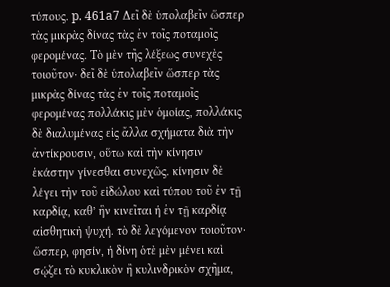τύπους. p. 461a7 Δεῖ δὲ ὑπολαβεῖν ὥσπερ τὰς μικρὰς δίνας τὰς ἐν τοῖς ποταμοῖς φερομένας. Τὸ μὲν τῆς λέξεως συνεχὲς τοιοῦτον· δεῖ δὲ ὑπολαβεῖν ὥσπερ τὰς μικρὰς δίνας τὰς ἐν τοῖς ποταμοῖς φερομένας πολλάκις μὲν ὁμοίας, πολλάκις δὲ διαλυμένας εἰς ἄλλα σχήματα διὰ τὴν ἀντίκρουσιν, οὕτω καὶ τὴν κίνησιν ἑκάστην γίνεσθαι συνεχῶς. κίνησιν δὲ λέγει τὴν τοῦ εἰδώλου καὶ τύπου τοῦ ἐν τῇ καρδίᾳ, καθ’ ἣν κινεῖται ἡ ἐν τῇ καρδίᾳ αἰσθητικὴ ψυχή. τὸ δὲ λεγόμενον τοιοῦτον· ὥσπερ, φησίν, ἡ δίνη ὁτὲ μὲν μένει καὶ σῴζει τὸ κυκλικὸν ἢ κυλινδρικὸν σχῆμα,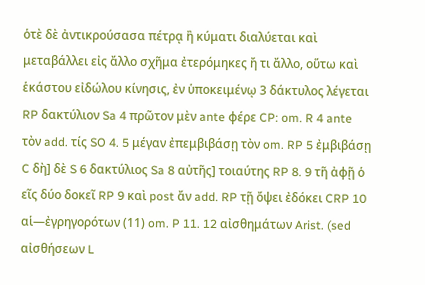ὁτὲ δὲ ἀντικρούσασα πέτρᾳ ἢ κύματι διαλύεται καὶ μεταβάλλει εἰς ἄλλο σχῆμα ἐτερόμηκες ἤ τι ἄλλο, οὕτω καὶ ἑκάστου εἰδώλου κίνησις, ἐν ὑποκειμένῳ 3 δάκτυλος λέγεται RP δακτύλιον Sa 4 πρῶτον μὲν ante φέρε CP: om. R 4 ante τὸν add. τίς SO 4. 5 μέγαν ἐπεμβιβάσῃ τὸν om. RP 5 ἐμβιβάσῃ C δὴ] δὲ S 6 δακτύλιος Sa 8 αὐτῆς] τοιαύτης RP 8. 9 τῆ ἀφῇ ὁ εῖς δύο δοκεῖ RP 9 καὶ post ἄν add. RP τῇ ὄψει ἐδόκει CRP 10 αἱ—ἐγρηγορότων (11) om. P 11. 12 αἰσθημάτων Arist. (sed αἰσθήσεων L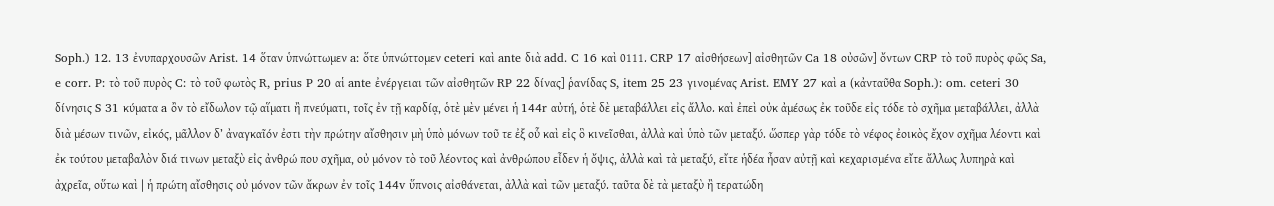Soph.) 12. 13 ἐνυπαρχουσῶν Arist. 14 ὅταν ὑπνώττωμεν a: ὅτε ὑπνώττομεν ceteri καὶ ante διὰ add. C 16 καὶ 0111. CRP 17 αἰσθήσεων] αἰσθητῶν Ca 18 οὐσῶν] ὄντων CRP τὸ τοῦ πυρὸς φῶς Sa, e corr. P: τὸ τοῦ πυρὸς C: τὸ τοῦ φωτὸς R, prius P 20 αἱ ante ἐνέργειαι τῶν αἰσθητῶν RP 22 δίνας] ῥανίδας S, item 25 23 γινομένας Arist. EMY 27 καὶ a (κἀνταῦθα Soph.): om. ceteri 30 δίνησις S 31 κύματα a ὂν τὸ εἴδωλον τῷ αἵματι ἢ πνεύματι, τοῖς ἐν τῇ καρδίᾳ, ὁτὲ μὲν μένει ἡ 144r αὐτή, ὁτὲ δὲ μεταβάλλει εἰς ἄλλο. καὶ ἐπεὶ οὐκ ἀμέσως ἐκ τοῦδε εἰς τόδε τὸ σχῆμα μεταβάλλει, ἀλλὰ διὰ μέσων τινῶν, εἰκός, μᾶλλον δ’ ἀναγκαῖόν ἐστι τὴν πρώτην αἴσθησιν μὴ ὑπὸ μόνων τοῦ τε ἐξ οὗ καὶ εἰς ὃ κινεῖσθαι, ἀλλὰ καὶ ὑπὸ τῶν μεταξύ. ὥσπερ γὰρ τόδε τὸ νέφος ἐοικὸς ἔχον σχῆμα λέοντι καὶ ἐκ τούτου μεταβαλὸν διά τινων μεταξὺ εἰς ἀνθρώ που σχῆμα, οὐ μόνον τὸ τοῦ λέοντος καὶ ἀνθρώπου εἶδεν ἡ ὄψις, ἀλλὰ καὶ τὰ μεταξύ, εἴτε ἡδέα ἦσαν αὐτῇ καὶ κεχαρισμένα εἴτε ἄλλως λυπηρὰ καὶ ἀχρεῖα, οὕτω καὶ | ἡ πρώτη αἴσθησις οὐ μόνον τῶν ἄκρων ἐν τοῖς 144v ὕπνοις αἰσθάνεται, ἀλλὰ καὶ τῶν μεταξύ. ταῦτα δὲ τὰ μεταξὺ ἢ τερατώδη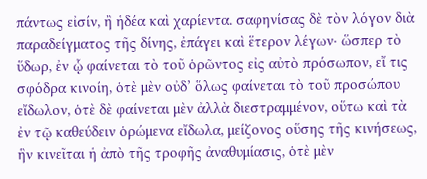πάντως εἰσίν, ἢ ἡδέα καὶ χαρίεντα. σαφηνίσας δὲ τὸν λόγον διὰ παραδείγματος τῆς δίνης, ἐπάγει καὶ ἕτερον λέγων· ὥσπερ τὸ ὕδωρ, ἐν ᾧ φαίνεται τὸ τοῦ ὁρῶντος εἰς αὐτὸ πρόσωπον, εἴ τις σφόδρα κινοίη, ὁτὲ μὲν οὐδ’ ὅλως φαίνεται τὸ τοῦ προσώπου εἴδωλον, ὁτὲ δὲ φαίνεται μὲν ἀλλὰ διεστραμμένον, οὕτω καὶ τὰ ἐν τῷ καθεύδειν ὁρώμενα εἴδωλα, μείζονος οὕσης τῆς κινήσεως, ἣν κινεῖται ἡ ἀπὸ τῆς τροφῆς ἀναθυμίασις, ὁτὲ μὲν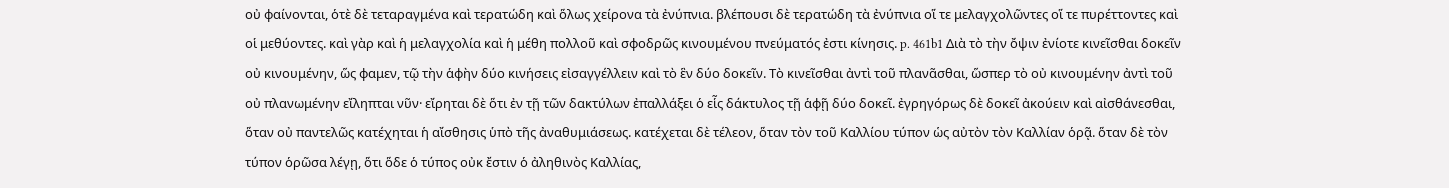οὐ φαίνονται, ὁτὲ δὲ τεταραγμένα καὶ τερατώδη καὶ ὅλως χείρονα τὰ ἐνύπνια. βλέπουσι δὲ τερατώδη τὰ ἐνύπνια οἵ τε μελαγχολῶντες οἵ τε πυρέττοντες καὶ οἱ μεθύοντες. καὶ γὰρ καὶ ἡ μελαγχολία καὶ ἡ μέθη πολλοῦ καὶ σφοδρῶς κινουμένου πνεύματός ἐστι κίνησις. p. 461b1 Διὰ τὸ τὴν ὄψιν ἐνίοτε κινεῖσθαι δοκεῖν οὐ κινουμένην, ὥς φαμεν, τῷ τὴν ἁφὴν δύο κινήσεις εἰσαγγέλλειν καὶ τὸ ἓν δύο δοκεῖν. Τὸ κινεῖσθαι ἀντὶ τοῦ πλανᾶσθαι, ὥσπερ τὸ οὐ κινουμένην ἀντὶ τοῦ οὐ πλανωμένην εἴληπται νῦν· εἴρηται δὲ ὅτι ἐν τῇ τῶν δακτύλων ἐπαλλάξει ὁ εἷς δάκτυλος τῇ ἁφῇ δύο δοκεῖ. ἐγρηγόρως δὲ δοκεῖ ἀκούειν καὶ αἰσθάνεσθαι, ὅταν οὐ παντελῶς κατέχηται ἡ αἴσθησις ὑπὸ τῆς ἀναθυμιάσεως. κατέχεται δὲ τέλεον, ὅταν τὸν τοῦ Καλλίου τύπον ὡς αὐτὸν τὸν Καλλίαν ὁρᾷ. ὅταν δὲ τὸν τύπον ὁρῶσα λέγῃ, ὅτι ὅδε ὁ τύπος οὐκ ἔστιν ὁ ἀληθινὸς Καλλίας,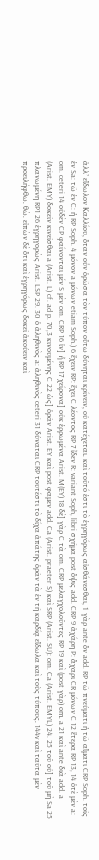ἀλλ’ εἴδωλον Καλλίου, ὅταν οὖν ὁρῶσα τὸν τύπον οὕτω δύνηται κρίνειν, οὐ κατέχεται. καὶ τοῦτό ἐστι τὸ ἐγρηγόρως αἰσθάνεσθαι, 1 γὰρ ante ὃν add. RP τῶ πνεύματι ἡ τῶ αἵματι CRP Soph. τοῖς ἐν Sa: τῶ ἐν C: ἡ RP Soph. 4 μόνον a μόνων etiam Soph.) 6 ἔχειν RP: ἔχει C λέοντος RP 7 ἶδεν R: variant Soph, libri σχῆμα post ὄψις add. CRP 9 ἀχάρη P: ἄχαρι CR μόνων C 12 ἕτερα RP 13, 14 ὁτὲ μὲν a: om. ceteri 14 οὐδὲν CP φαίνονται μέν S μὲν om. CRP 16 ἱν] ἧ RP 17 χείρονα] οὐκ ἐρρωμένα Arist. M(EY) 18 δὲ] γὰρ C τὰ om. CRP μελαγχολοῦντες RP 19 καὶ (post γὰρ) οm. a 21 καὶ ante διὰ add. a (Arist. EMY) δοκεῖν κινεῖσθαι a (Arist. L) cf. ad p. 70,3 κινουμένης C 22 ὡς] ὁρᾶν Arist. EY καὶ post φαμεν add. Ca (Arist. praeter S) καὶ SRP (Arist. SU): om. Ca (Arist. EMYL) 24. 25 τοῦ οὐ] τοῦ μὴ Sa 25 πλανωμένη RP1 26 ἐγρηγορὼς Arist. LSP 29. 30 ὁ ἀληθινὸς a: ἀληθινὸς ceteri 31 δύναται CRP τουτέστι τὸ δίχα ἀπάτης ὁρᾶν τὰ ἐν τῆ καρδίᾳ εἴδωλα καὶ τοὺς τύπους. 144v καὶ ταῦτα μὲν προειλήφθω. θὼ. εἰπὼν δὲ ὅτι καὶ ἐγρηγόρως δοκεῖ ἀκούειν καὶ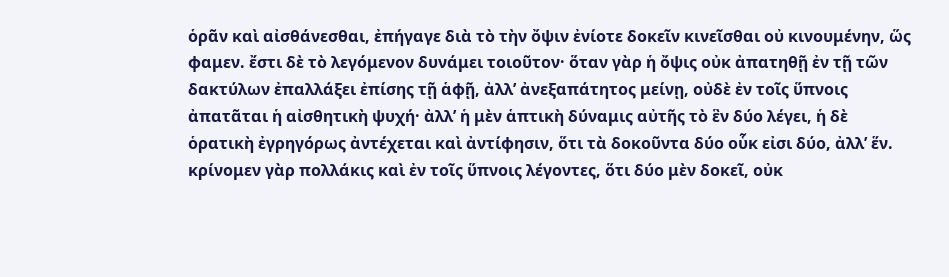ὁρᾶν καὶ αἰσθάνεσθαι, ἐπήγαγε διὰ τὸ τὴν ὄψιν ἐνίοτε δοκεῖν κινεῖσθαι οὐ κινουμένην, ὥς φαμεν. ἔστι δὲ τὸ λεγόμενον δυνάμει τοιοῦτον· ὅταν γὰρ ἡ ὄψις οὐκ ἀπατηθῇ ἐν τῇ τῶν δακτύλων ἐπαλλάξει ἐπίσης τῇ ἁφῇ, ἀλλ’ ἀνεξαπάτητος μείνῃ, οὐδὲ ἐν τοῖς ὕπνοις ἀπατᾶται ἡ αἰσθητικὴ ψυχή· ἀλλ’ ἡ μὲν ἁπτικὴ δύναμις αὐτῆς τὸ ἓν δύο λέγει, ἡ δὲ ὁρατικὴ ἐγρηγόρως ἀντέχεται καὶ ἀντίφησιν, ὅτι τὰ δοκοῦντα δύο οὗκ εἰσι δύο, ἀλλ’ ἕν. κρίνομεν γὰρ πολλάκις καὶ ἐν τοῖς ὕπνοις λέγοντες, ὅτι δύο μὲν δοκεῖ, οὐκ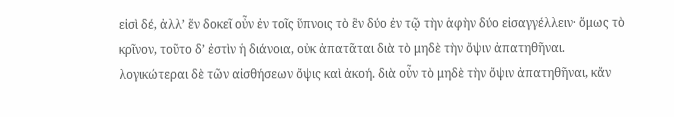εἰσὶ δέ, ἀλλ’ ἕν δοκεῖ οὖν ἐν τοῖς ὕπνοις τὸ ἓν δύο ἐν τῷ τὴν ἁφὴν δύο εἰσαγγέλλειν· ὅμως τὸ κρῖνον, τοῦτο δ’ ἐστὶν ἡ διάνοια, οὐκ ἀπατᾶται διὰ τὸ μηδὲ τὴν ὄψιν ἀπατηθῆναι. λογικώτεραι δὲ τῶν αἰσθήσεων ὄψις καὶ ἀκοή. διὰ οὖν τὸ μηδὲ τὴν ὄψιν ἀπατηθῆναι, κἄν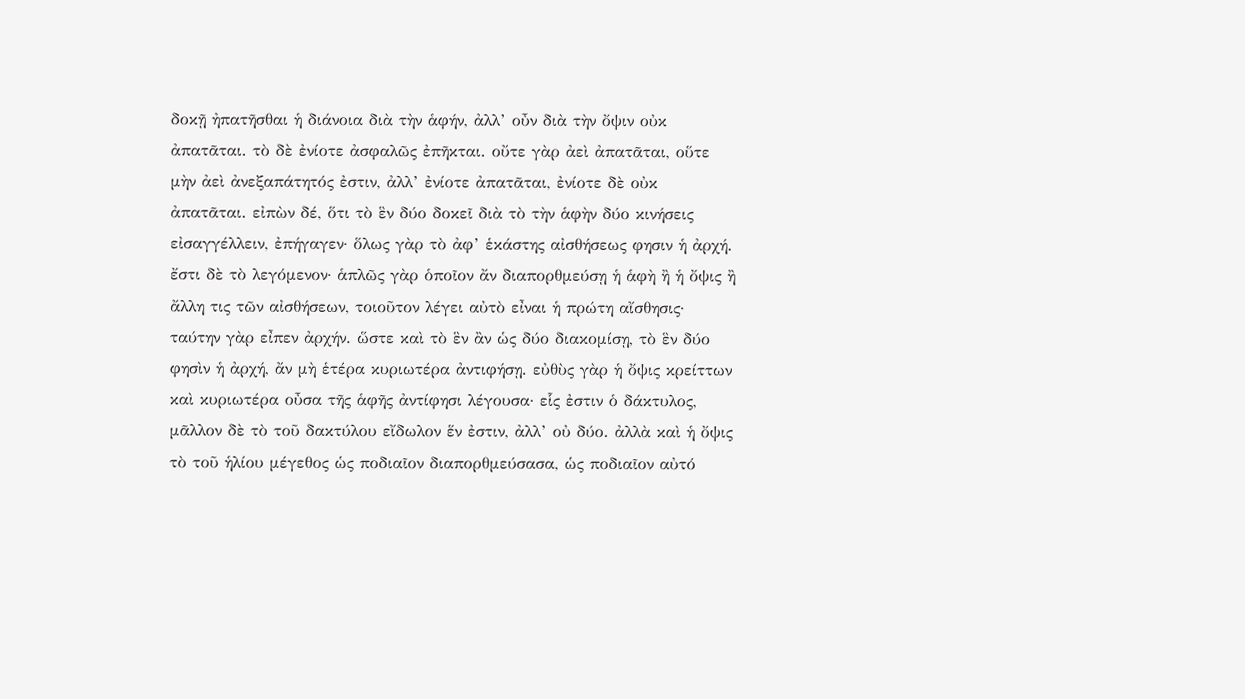δοκῇ ἠπατῆσθαι ἡ διάνοια διὰ τὴν ἁφήν, ἀλλ’ οὖν διὰ τὴν ὄψιν οὐκ ἀπατᾶται. τὸ δὲ ἐνίοτε ἀσφαλῶς ἐπῆκται. οὔτε γὰρ ἀεὶ ἀπατᾶται, οὕτε μὴν ἀεὶ ἀνεξαπάτητός ἐστιν, ἀλλ’ ἐνίοτε ἀπατᾶται, ἐνίοτε δὲ οὐκ ἀπατᾶται. εἰπὼν δέ, ὅτι τὸ ἓν δύο δοκεῖ διὰ τὸ τὴν ἁφὴν δύο κινήσεις εἰσαγγέλλειν, ἐπήγαγεν· ὅλως γὰρ τὸ ἀφ’ ἑκάστης αἰσθήσεως φησιν ἡ ἀρχή. ἔστι δὲ τὸ λεγόμενον· ἁπλῶς γὰρ ὁποῖον ἄν διαπορθμεύσῃ ἡ ἁφὴ ἢ ἡ ὄψις ἢ ἄλλη τις τῶν αἰσθήσεων, τοιοῦτον λέγει αὐτὸ εἶναι ἡ πρώτη αἴσθησις· ταύτην γὰρ εἶπεν ἀρχήν. ὥστε καὶ τὸ ἓν ἂν ὡς δύο διακομίσῃ, τὸ ἓν δύο φησὶν ἡ ἀρχή, ἄν μὴ ἑτέρα κυριωτέρα ἀντιφήσῃ. εὐθὺς γὰρ ἡ ὄψις κρείττων καὶ κυριωτέρα οὖσα τῆς ἁφῆς ἀντίφησι λέγουσα· εἷς ἐστιν ὁ δάκτυλος, μᾶλλον δὲ τὸ τοῦ δακτύλου εἴδωλον ἕν ἐστιν, ἀλλ’ οὐ δύο. ἀλλὰ καὶ ἡ ὄψις τὸ τοῦ ἡλίου μέγεθος ὡς ποδιαῖον διαπορθμεύσασα, ὡς ποδιαῖον αὐτό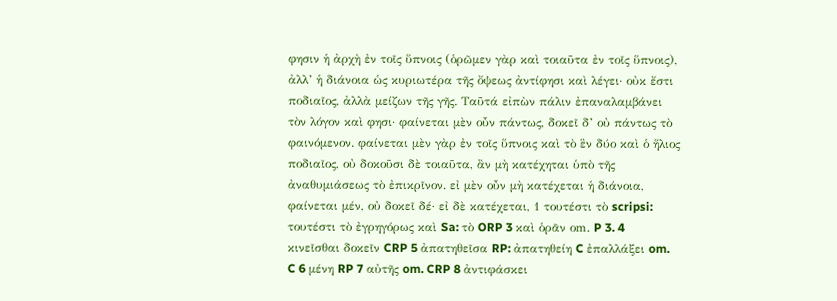φησιν ἡ ἀρχὴ ἐν τοῖς ὕπνοις (ὁρῶμεν γὰρ καὶ τοιαῦτα ἐν τοῖς ὕπνοις), ἀλλ’ ἡ διάνοια ὡς κυριωτέρα τῆς ὄψεως ἀντίφησι καὶ λέγει· οὐκ ἔστι ποδιαῖος, ἀλλὰ μείζων τῆς γῆς. Ταῦτά εἰπὼν πάλιν ἐπαναλαμβάνει τὸν λόγον καὶ φησι· φαίνεται μὲν οὖν πάντως, δοκεῖ δ’ οὐ πάντως τὸ φαινόμενον. φαίνεται μὲν γὰρ ἐν τοῖς ὕπνοις καὶ τὸ ἓν δύο καὶ ὁ ἥλιος ποδιαῖος, οὐ δοκοῦσι δὲ τοιαῦτα, ἂν μὴ κατέχηται ὑπὸ τῆς ἀναθυμιάσεως τὸ ἐπικρῖνον. εἰ μὲν οὖν μὴ κατέχεται ἡ διάνοια, φαίνεται μέν, οὐ δοκεῖ δέ· εἰ δὲ κατέχεται, 1 τουτέστι τὸ scripsi: τουτέστι τὸ ἐγρηγόρως καὶ Sa: τὸ ORP 3 καὶ ὁρᾶν οm. P 3. 4 κινεῖσθαι δοκεῖν CRP 5 ἀπατηθεῖσα RP: ἀπατηθείη C ἐπαλλάξει om. C 6 μένη RP 7 αὐτῆς om. CRP 8 ἀντιφάσκει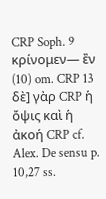CRP Soph. 9 κρίνομεν— ἒν (10) om. CRP 13 δὲ] γὰρ CRP ἡ ὄψις καὶ ἡ ἀκοή CRP cf. Alex. De sensu p. 10,27 ss.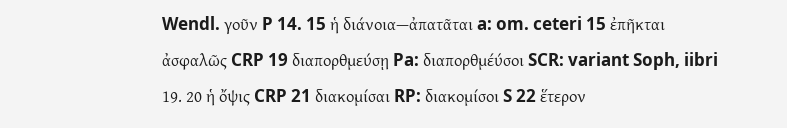Wendl. γοῦν P 14. 15 ἡ διάνοια—ἀπατᾶται a: om. ceteri 15 ἐπῆκται ἀσφαλῶς CRP 19 διαπορθμεύσῃ Pa: διαπορθμέύσοι SCR: variant Soph, iibri 19. 20 ἡ ὄψις CRP 21 διακομίσαι RP: διακομίσοι S 22 ἕτερον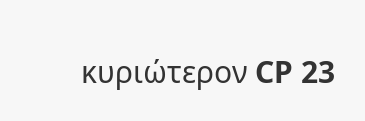κυριώτερον CP 23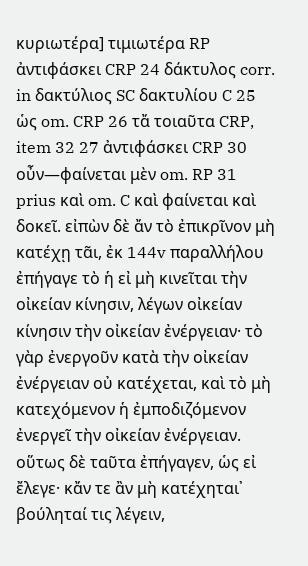κυριωτέρα] τιμιωτέρα RP ἀντιφάσκει CRP 24 δάκτυλος corr. in δακτύλιος SC δακτυλίου C 25 ὡς om. CRP 26 τἄ τοιαῦτα CRP, item 32 27 ἀντιφάσκει CRP 30 οὖν—φαίνεται μὲν om. RP 31 prius καὶ om. C καὶ φαίνεται καὶ δοκεῖ. εἰπὼν δὲ ἄν τὸ ἐπικρῖνον μὴ κατέχῃ τᾶι, ἐκ 144v παραλλήλου ἐπήγαγε τὸ ἡ εἰ μὴ κινεῖται τὴν οἰκείαν κίνησιν, λέγων οἰκείαν κίνησιν τὴν οἰκείαν ἐνέργειαν· τὸ γὰρ ἐνεργοῦν κατὰ τὴν οἰκείαν ἐνέργειαν οὐ κατέχεται, καὶ τὸ μὴ κατεχόμενον ἡ ἐμποδιζόμενον ἐνεργεῖ τὴν οἰκείαν ἐνέργειαν. οὕτως δὲ ταῦτα ἐπήγαγεν, ὡς εἰ ἔλεγε· κἄν τε ἂν μὴ κατέχηται᾿ βούληταί τις λέγειν,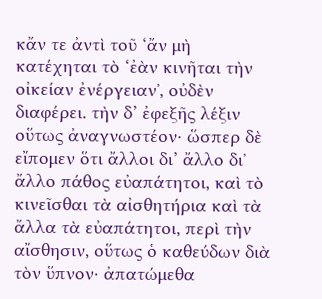κἄν τε ἀντὶ τοῦ ‘ἄν μὴ κατέχηται τὸ ‘ἐὰν κινῆται τὴν οἰκείαν ἐνέργειαν᾿, οὐδὲν διαφέρει. τὴν δ’ ἐφεξῆς λέξιν οὕτως ἀναγνωστέον· ὥσπερ δὲ εἴπομεν ὅτι ἄλλοι δι’ ἄλλο δι᾿ ἄλλο πάθος εὐαπάτητοι, καὶ τὸ κινεῖσθαι τὰ αἰσθητήρια καὶ τὰ ἄλλα τὰ εὐαπάτητοι, περὶ τὴν αἴσθησιν, οὕτως ὁ καθεύδων διὰ τὸν ὕπνον· ἀπατώμεθα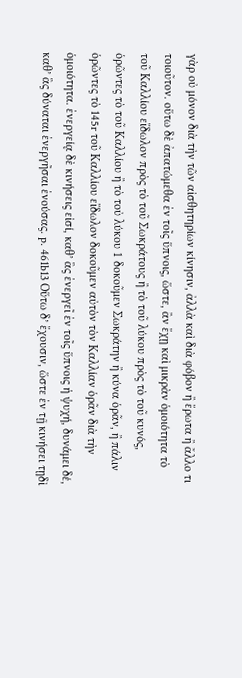γὰρ οὐ μόνον διὰ τὴν τῶν αἰσθητηρίων κίνησιν, ἀλλὰ καὶ διὰ φόβον ἢ ἔρωτα ἢ ἄλλο τι τοιοῦτον. οὕτω δὲ ἀπατώμεθα ἐν τοῖς ὕπνοις, ὥστε, ἂν ἔχῃ καὶ μικρὰν ὁμοιότητα τὸ τοῦ Καλλίου εἴδωλον πρὸς τὸ τοῦ Σωκράτους ἢ τὸ τοῦ λύκου πρὸς τὸ τοῦ κυνός, ὁρῶντες τὸ τοῦ Καλλίου ἢ τὸ τοὐ λύκου 1 δοκοῦμεν Σωκράτην ἢ κύνα ὁρᾶν, ἢ πάλιν ὁρῶντες τὸ 145r τοῦ Καλλίου εἴδωλον δοκοῦμεν αὐτὸν τὸν Καλλίαν ὁρᾶν διὰ τὴν ὁμοιότητα. ἐνεργείᾳ δὲ κινήσεις εἰσί, καθ’ ἃς ἐνεργεῖ ἐν τοῖς ὕπνοις ἡ ψυχή, δυνάμει δέ, καθ’ ἃς δύναται ἐνεργῆσαι ἐνούσας. p. 461b13 Οὕτω δ’ ἔχουσιν, ὥστε ἐν τῇ κινήσει τῃδὶ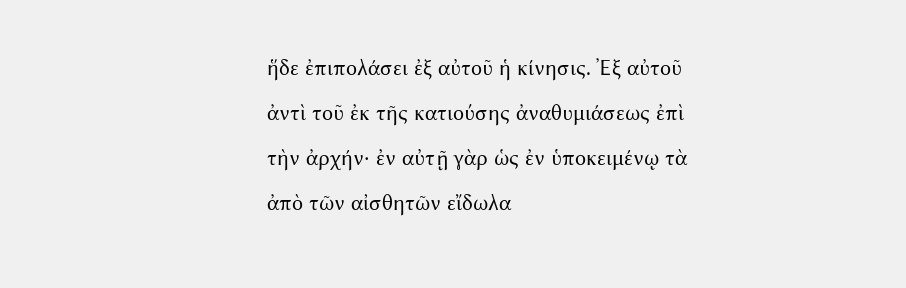ἥδε ἐπιπολάσει ἐξ αὐτοῦ ἡ κίνησις. Ἐξ αὐτοῦ ἀντὶ τοῦ ἐκ τῆς κατιούσης ἀναθυμιάσεως ἐπὶ τὴν ἀρχήν· ἐν αὐτῇ γὰρ ὡς ἐν ὑποκειμένῳ τὰ ἀπὸ τῶν αἰσθητῶν εἴδωλα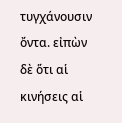τυγχάνουσιν ὄντα. εἰπὼν δὲ ὅτι αἱ κινήσεις αἱ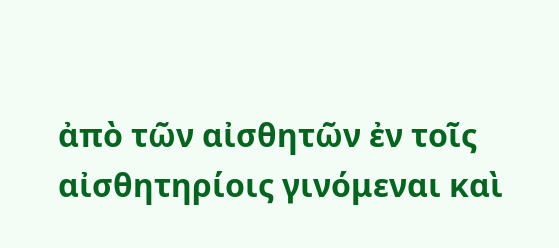ἀπὸ τῶν αἰσθητῶν ἐν τοῖς αἰσθητηρίοις γινόμεναι καὶ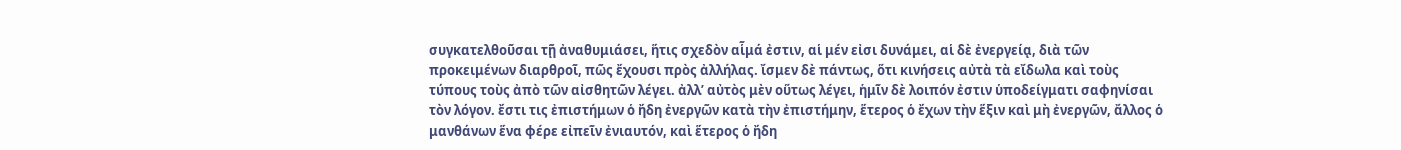συγκατελθοῦσαι τῇ ἀναθυμιάσει, ἥτις σχεδὸν αἷμά ἐστιν, αἱ μέν εἰσι δυνάμει, αἱ δὲ ἐνεργείᾳ, διὰ τῶν προκειμένων διαρθροῖ, πῶς ἔχουσι πρὸς ἀλλήλας. ἴσμεν δὲ πάντως, ὅτι κινήσεις αὐτὰ τὰ εἴδωλα καὶ τοὺς τύπους τοὺς ἀπὸ τῶν αἰσθητῶν λέγει. ἀλλ’ αὐτὸς μὲν οὕτως λέγει, ἡμῖν δὲ λοιπόν ἐστιν ὑποδείγματι σαφηνίσαι τὸν λόγον. ἔστι τις ἐπιστήμων ὁ ἤδη ἐνεργῶν κατὰ τὴν ἐπιστήμην, ἕτερος ὁ ἔχων τὴν ἕξιν καὶ μὴ ἐνεργῶν, ἄλλος ὁ μανθάνων ἕνα φέρε εἰπεῖν ἐνιαυτόν, καὶ ἕτερος ὁ ἤδη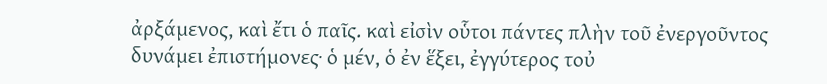ἀρξάμενος, καὶ ἔτι ὁ παῖς. καὶ εἰσὶν οὗτοι πάντες πλὴν τοῦ ἐνεργοῦντος δυνάμει ἐπιστήμονες· ὁ μέν, ὁ ἐν ἕξει, ἐγγύτερος τοὐ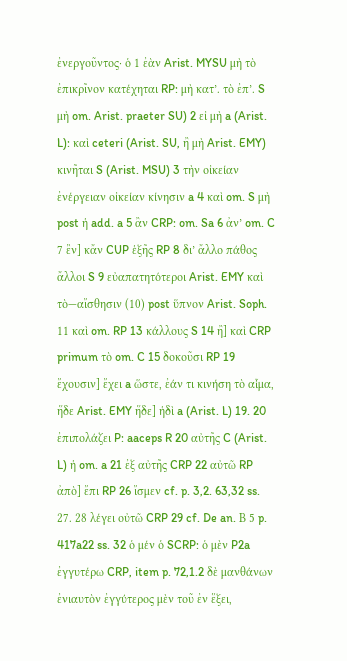ἐνεργοῦντος· ὁ 1 ἐὰν Arist. MYSU μὴ τὸ ἐπικρῖνον κατέχηται RP: μὴ κατ’. τὸ ἐπ’. S μὴ om. Arist. praeter SU) 2 εἰ μὴ a (Arist. L): καὶ ceteri (Arist. SU, ἢ μὴ Arist. EMY) κινῆται S (Arist. MSU) 3 τὴν οἰκείαν ἐνέργειαν οἰκείαν κίνησιν a 4 καὶ om. S μὴ post ἡ add. a 5 ἂν CRP: om. Sa 6 ἀν’ om. C 7 ἒν] κἄν CUP ἑξῆς RP 8 δι’ ἄλλο πάθος ἄλλοι S 9 εὐαπατητότεροι Arist. EMY καὶ τὸ—αἴσθησιν (10) post ὕπνον Arist. Soph. 11 καὶ om. RP 13 κάλλους S 14 ἢ] καὶ CRP primum τὸ om. C 15 δοκοῦσι RP 19 ἔχουσιν] ἔχει a ὥστε, ἐάν τι κινήση τὸ αἷμα, ἥδε Arist. EMY ἥδε] ἡδὶ a (Arist. L) 19. 20 ἐπιπολάζει P: aaceps R 20 αὐτῆς C (Arist. L) ἡ om. a 21 ἐξ αὐτῆς CRP 22 αὐτῶ RP ἀπὸ] ἔπι RP 26 ἴσμεν cf. p. 3,2. 63,32 ss. 27. 28 λέγει οὐτῶ CRP 29 cf. De an. Β 5 p. 417a22 ss. 32 ὁ μέν ὁ SCRP: ὁ μὲν P2a ἐγγυτέρω CRP, item p. 72,1.2 δὲ μανθάνων ἐνιαυτὸν ἐγγύτερος μὲν τοῦ ἐν ἕξει,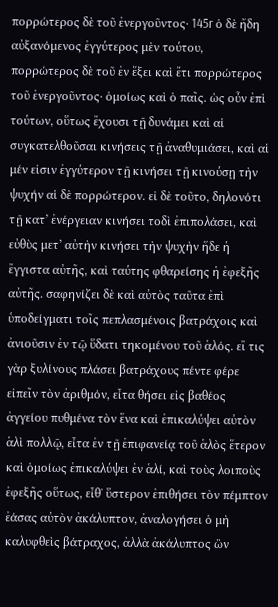πορρώτερος δὲ τοῦ ἐνεργοῦντος· 145r ὁ δὲ ἤδη αὐξανόμενος ἐγγύτερος μὲν τούτου, πορρώτερος δὲ τοῦ ἐν ἕξει καὶ ἔτι πορρώτερος τοῦ ἐνεργοῦντος· ὁμοίως καὶ ὁ παῖς. ὡς οὖν ἐπὶ τούτων, οὕτως ἔχουσι τῇ δυνάμει καὶ αἱ συγκατελθοῦσαι κινήσεις τῇ ἀναθυμιάσει, καὶ αἱ μέν εἰσιν ἐγγύτερον τῇ κινήσει τῇ κινούσῃ τὴν ψυχήν αἱ δὲ πορρώτερον. εἰ δὲ τοῦτο, δηλονότι τῇ κατ’ ἐνέργειαν κινήσει τοδὶ ἐπιπολάσει, καὶ εὐθὺς μετ’ αὐτὴν κινήσει τὴν ψυχὴν ἥδε ἡ ἔγγιστα αὐτῆς, καὶ ταύτης φθαρείσης ἡ ἐφεξῆς αὐτῆς. σαφηνίζει δὲ καὶ αὐτὸς ταῦτα ἐπὶ ὑποδείγματι τοῖς πεπλασμένοις βατράχοις καὶ ἀνιοῦσιν ἐν τῷ ὕδατι τηκομένου τοῦ ἁλός. εἴ τις γὰρ ξυλίνους πλάσει βατράχους πέντε φέρε εἰπεῖν τὸν ἀριθμόν, εἶτα θήσει εἰς βαθέος ἀγγείου πυθμένα τὸν ἕνα καὶ ἐπικαλύψει αὐτὸν ἁλὶ πολλῷ, εἶτα ἐν τῇ ἐπιφανείᾳ τοῦ ἁλὸς ἕτερον καὶ ὁμοίως ἐπικαλύψει ἐν ἁλί, καὶ τοὺς λοιποὺς ἐφεξῆς οὕτως, εἶθ᾿ ὕστερον ἐπιθήσει τὸν πέμπτον ἐάσας αὐτὸν ἀκάλυπτον, ἀναλογήσει ὁ μὴ καλυφθεὶς βάτραχος, ἀλλὰ ἀκάλυπτος ὢν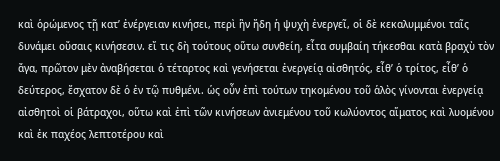καὶ ὁρώμενος τῇ κατ’ ἐνέργειαν κινήσει, περὶ ἣν ἤδη ἡ ψυχὴ ἐνεργεῖ, οἱ δὲ κεκαλυμμένοι ταῖς δυνάμει οὔσαις κινήσεσιν. εἴ τις δὴ τούτους οὕτω συνθείη, εἶτα συμβαίη τήκεσθαι κατὰ βραχὺ τὸν ἄγα, πρῶτον μὲν ἀναβήσεται ὁ τέταρτος καὶ γενήσεται ἐνεργείᾳ αἰσθητός, εἶθ’ ὁ τρίτος, εἶθ’ ὁ δεύτερος, ἔσχατον δὲ ὁ ἐν τῷ πυθμένι. ὡς οὖν ἐπὶ τούτων τηκομένου τοῦ ἁλὸς γίνονται ἐνεργείᾳ αἰσθητοὶ οἱ βάτραχοι, οὕτω καὶ ἐπὶ τῶν κινήσεων ἀνιεμένου τοῦ κωλύοντος αἵματος καὶ λυομένου καὶ ἐκ παχέος λεπτοτέρου καὶ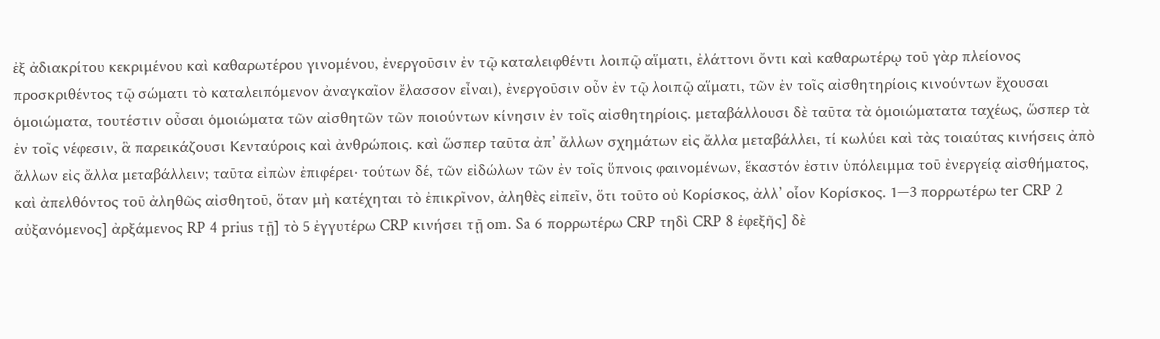ἐξ ἀδιακρίτου κεκριμένου καὶ καθαρωτέρου γινομένου, ἐνεργοῦσιν ἐν τῷ καταλειφθέντι λοιπῷ αἵματι, ἐλάττονι ὄντι καὶ καθαρωτέρῳ τοῦ γὰρ πλείονος προσκριθέντος τῷ σώματι τὸ καταλειπόμενον ἀναγκαῖον ἔλασσον εἶναι), ἐνεργοῦσιν οὖν ἐν τῷ λοιπῷ αἵματι, τῶν ἐν τοῖς αἰσθητηρίοις κινούντων ἔχουσαι ὁμοιώματα, τουτέστιν οὖσαι ὁμοιώματα τῶν αἰσθητῶν τῶν ποιούντων κίνησιν ἐν τοῖς αἰσθητηρίοις. μεταβάλλουσι δὲ ταῦτα τὰ ὁμοιώματατα ταχέως, ὥσπερ τὰ ἐν τοῖς νέφεσιν, ἃ παρεικάζουσι Κενταύροις καὶ ἀνθρώποις. καὶ ὥσπερ ταῦτα ἀπ’ ἄλλων σχημάτων εἰς ἄλλα μεταβάλλει, τί κωλύει καὶ τὰς τοιαύτας κινήσεις ἀπὸ ἄλλων εἰς ἄλλα μεταβάλλειν; ταῦτα εἰπὼν ἐπιφέρει· τούτων δέ, τῶν εἰδώλων τῶν ἐν τοῖς ὕπνοις φαινομένων, ἕκαστόν ἐστιν ὑπόλειμμα τοῦ ἐνεργείᾳ αἰσθήματος, καὶ ἀπελθόντος τοῦ ἀληθῶς αἰσθητοῦ, ὅταν μὴ κατέχηται τὸ ἐπικρῖνον, ἀληθὲς εἰπεῖν, ὅτι τοῦτο οὐ Κορίσκος, ἀλλ’ οἷον Κορίσκος. 1—3 πορρωτέρω ter CRP 2 αὐξανόμενος] ἀρξάμενος RP 4 prius τῇ] τὸ 5 ἐγγυτέρω CRP κινήσει τῇ om. Sa 6 πορρωτέρω CRP τηδὶ CRP 8 ἐφεξῆς] δὲ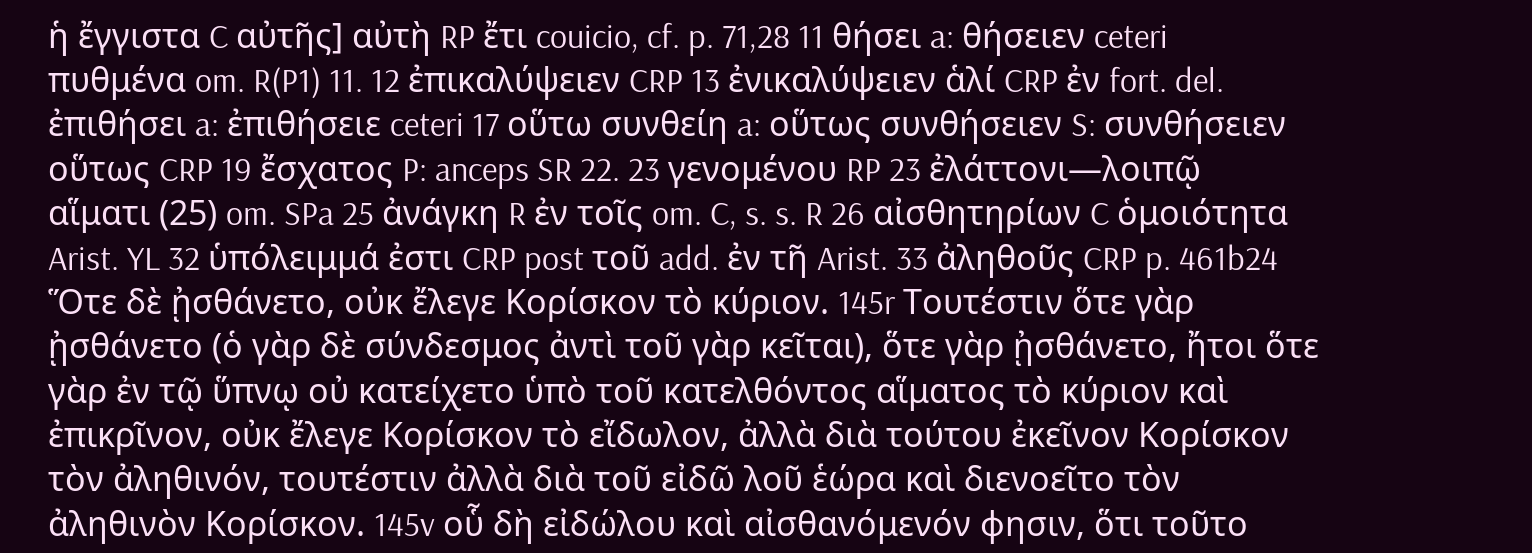ἡ ἔγγιστα C αὐτῆς] αὐτὴ RP ἔτι couicio, cf. p. 71,28 11 θήσει a: θήσειεν ceteri πυθμένα om. R(P1) 11. 12 ἐπικαλύψειεν CRP 13 ἐνικαλύψειεν ἁλί CRP ἐν fort. del. ἐπιθήσει a: ἐπιθήσειε ceteri 17 οὕτω συνθείη a: οὕτως συνθήσειεν S: συνθήσειεν οὕτως CRP 19 ἔσχατος P: anceps SR 22. 23 γενομένου RP 23 ἐλάττονι—λοιπῷ αἵματι (25) om. SPa 25 ἀνάγκη R ἐν τοῖς om. C, s. s. R 26 αἰσθητηρίων C ὁμοιότητα Arist. YL 32 ὑπόλειμμά ἐστι CRP post τοῦ add. ἐν τῆ Arist. 33 ἀληθοῦς CRP p. 461b24 Ὅτε δὲ ᾐσθάνετο, οὐκ ἔλεγε Κορίσκον τὸ κύριον. 145r Τουτέστιν ὅτε γὰρ ᾐσθάνετο (ὁ γὰρ δὲ σύνδεσμος ἀντὶ τοῦ γὰρ κεῖται), ὅτε γὰρ ᾐσθάνετο, ἤτοι ὅτε γὰρ ἐν τῷ ὕπνῳ οὐ κατείχετο ὑπὸ τοῦ κατελθόντος αἵματος τὸ κύριον καὶ ἐπικρῖνον, οὐκ ἔλεγε Κορίσκον τὸ εἴδωλον, ἀλλὰ διὰ τούτου ἐκεῖνον Κορίσκον τὸν ἀληθινόν, τουτέστιν ἀλλὰ διὰ τοῦ εἰδῶ λοῦ ἑώρα καὶ διενοεῖτο τὸν ἀληθινὸν Κορίσκον. 145v οὗ δὴ εἰδώλου καὶ αἰσθανόμενόν φησιν, ὅτι τοῦτο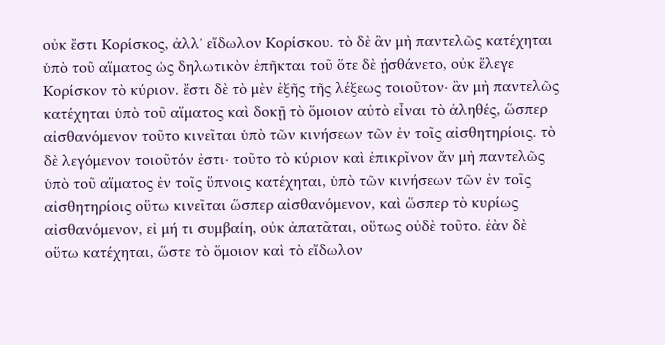οὐκ ἔστι Κορίσκος, ἀλλ᾿ εἴδωλον Κορίσκου. τὸ δὲ ἂν μὴ παντελῶς κατέχηται ὑπὸ τοῦ αἵματος ὡς δηλωτικὸν ἐπῆκται τοῦ ὅτε δὲ ᾐσθάνετο, οὐκ ἔλεγε Κορίσκον τὸ κύριον. ἔστι δὲ τὸ μὲν ἑξῆς τῆς λέξεως τοιοῦτον· ἂν μὴ παντελῶς κατέχηται ὑπὸ τοῦ αἵματος καὶ δοκῇ τὸ ὅμοιον αὐτὸ εἶναι τὸ ἀληθές, ὥσπερ αἰσθανόμενον τοῦτο κινεῖται ὑπὸ τῶν κινήσεων τῶν ἐν τοῖς αἰσθητηρίοις. τὸ δὲ λεγόμενον τοιοῦτόν ἐστι· τοῦτο τὸ κύριον καὶ ἐπικρῖνον ἄν μὴ παντελῶς ὑπὸ τοῦ αἵματος ἐν τοῖς ὕπνοις κατέχηται, ὑπὸ τῶν κινήσεων τῶν ἐν τοῖς αἰσθητηρίοις οὕτω κινεῖται ὥσπερ αἰσθανόμενον, καὶ ὥσπερ τὸ κυρίως αἰσθανόμενον, εἰ μή τι συμβαίη, οὐκ ἀπατᾶται, οὕτως οὐδὲ τοῦτο. ἐὰν δὲ οὕτω κατέχηται, ὥστε τὸ ὅμοιον καὶ τὸ εἴδωλον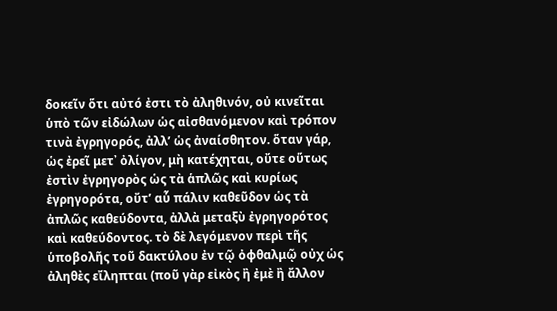δοκεῖν ὅτι αὐτό ἐστι τὸ ἀληθινόν, οὐ κινεῖται ὑπὸ τῶν εἰδώλων ὡς αἰσθανόμενον καὶ τρόπον τινὰ ἐγρηγορός, ἀλλ’ ὡς ἀναίσθητον. ὅταν γάρ, ὡς ἐρεῖ μετ᾿ ὀλίγον, μὴ κατέχηται, οὔτε οὕτως ἐστὶν ἐγρηγορὸς ὡς τὰ ἁπλῶς καὶ κυρίως ἐγρηγορότα, οὔτ’ αὗ πάλιν καθεῦδον ὡς τὰ ἀπλῶς καθεύδοντα, ἀλλὰ μεταξὺ ἐγρηγορότος καὶ καθεύδοντος. τὸ δὲ λεγόμενον περὶ τῆς ὑποβολῆς τοῦ δακτύλου ἐν τῷ ὀφθαλμῷ οὐχ ὡς ἀληθὲς εἴληπται (ποῦ γὰρ εἰκὸς ἢ ἐμὲ ἢ ἄλλον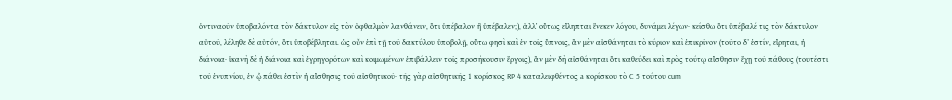ὁντιναοῦν ὑποβαλόντα τὸν δάκτυλον εἰς τὸν ὀφθαλμὸν λανθάνειν, ὅτι ὑπέβαλον ἢ ὑπέβαλεν;), ἀλλ᾿ οὕτως εἴληπται ἕνεκεν λόγου, δυνάμει λέγων· κείσθω ὅτι ὑπέβαλέ τις τὸν δάκτυλον αὐτοῦ, λέληθε δὲ αὐτόν, ὅτι ὑποβέβληται. ὡς οὖν ἐπὶ τῇ τοῦ δακτύλου ὑποβολῇ, οὕτω φησὶ καὶ ἐν τοῖς ὕπνοις, ἂν μὲν αἰσθάνηται τὸ κύριον καὶ ἐπικρῖνον (τοῦτο δ’ ἐστίν, εἴρηται, ἡ διάνοια· ἱκανὴ δὲ ἡ διάνοια καὶ ἐγρηγορότων καὶ κοιμωμένων ἐπιβάλλειν τοῖς προσήκουσιν ἔργοις), ἂν μὲν δὴ αἰσθάνηται ὅτι καθεύδει καὶ πρὸς τούτῳ αἴσθησιν ἔχῃ τοῦ πάθους (τουτέστι τοῦ ἐνυπνίου, ἐν ᾧ πάθει ἐστὶν ἡ αἴσθησις τοῦ αἰσθητικοῦ· τῆς γὰρ αἰσθητικῆς 1 κορίσκος RP 4 καταλειφθέντος a κορίσκου τὸ C 5 τούτου cum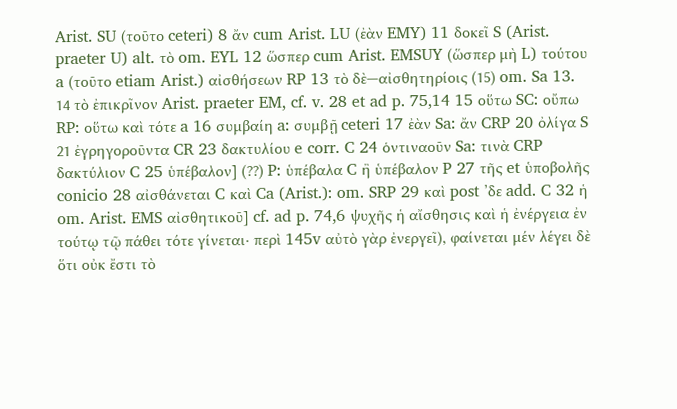Arist. SU (τοῦτο ceteri) 8 ἄν cum Arist. LU (ἐὰν EMY) 11 δοκεῖ S (Arist. praeter U) alt. τὸ om. EYL 12 ὥσπερ cum Arist. EMSUY (ὥσπερ μὴ L) τούτου a (τοῦτο etiam Arist.) αἰσθήσεων RP 13 τὸ δὲ—αἰσθητηρίοις (15) om. Sa 13. 14 τὸ ἐπικρῖνον Arist. praeter EM, cf. v. 28 et ad p. 75,14 15 οὕτω SC: οὔπω RP: οὕτω καὶ τότε a 16 συμβαίη a: συμβῇ ceteri 17 ἐὰν Sa: ἄν CRP 20 ὀλίγα S 21 ἐγρηγοροῦντα CR 23 δακτυλίου e corr. C 24 ὁντιναοῦν Sa: τινὰ CRP δακτύλιον C 25 ὑπέβαλον] (??) P: ὑπέβαλα C ἢ ὑπέβαλον P 27 τῆς et ὑποβολῆς conicio 28 αἰσθάνεται C καὶ Ca (Arist.): om. SRP 29 καὶ post ’δε add. C 32 ἡ om. Arist. EMS αἰσθητικοῦ] cf. ad p. 74,6 ψυχῆς ἡ αἴσθησις καὶ ἡ ἐνέργεια ἐν τούτῳ τῷ πάθει τότε γίνεται· περὶ 145v αὐτὸ γὰρ ἐνεργεῖ), φαίνεται μέν λέγει δὲ ὅτι οὐκ ἔστι τὸ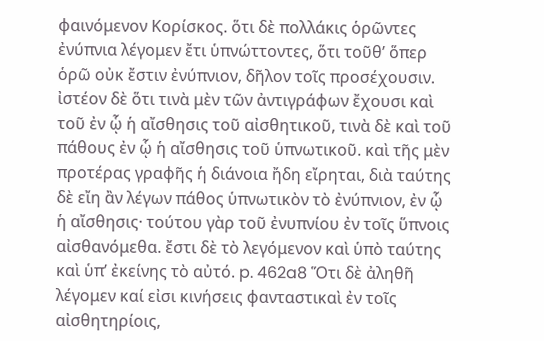φαινόμενον Κορίσκος. ὅτι δὲ πολλάκις ὁρῶντες ἐνύπνια λέγομεν ἔτι ὑπνώττοντες, ὅτι τοῦθ’ ὅπερ ὁρῶ οὐκ ἔστιν ἐνύπνιον, δῆλον τοῖς προσέχουσιν. ἰστέον δὲ ὅτι τινὰ μὲν τῶν ἀντιγράφων ἔχουσι καὶ τοῦ ἐν ᾧ ἡ αἴσθησις τοῦ αἰσθητικοῦ, τινὰ δὲ καὶ τοῦ πάθους ἐν ᾧ ἡ αἴσθησις τοῦ ὑπνωτικοῦ. καὶ τῆς μὲν προτέρας γραφῆς ἡ διάνοια ἤδη εἴρηται, διὰ ταύτης δὲ εἴη ἂν λέγων πάθος ὑπνωτικὸν τὸ ἐνύπνιον, ἐν ᾧ ἡ αἴσθησις· τούτου γὰρ τοῦ ἐνυπνίου ἐν τοῖς ὕπνοις αἰσθανόμεθα. ἔστι δὲ τὸ λεγόμενον καὶ ὑπὸ ταύτης καὶ ὑπ’ ἐκείνης τὸ αὐτό. p. 462a8 Ὅτι δὲ ἀληθῆ λέγομεν καί εἰσι κινήσεις φανταστικαὶ ἐν τοῖς αἰσθητηρίοις,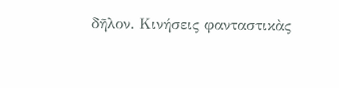δῆλον. Κινήσεις φανταστικὰς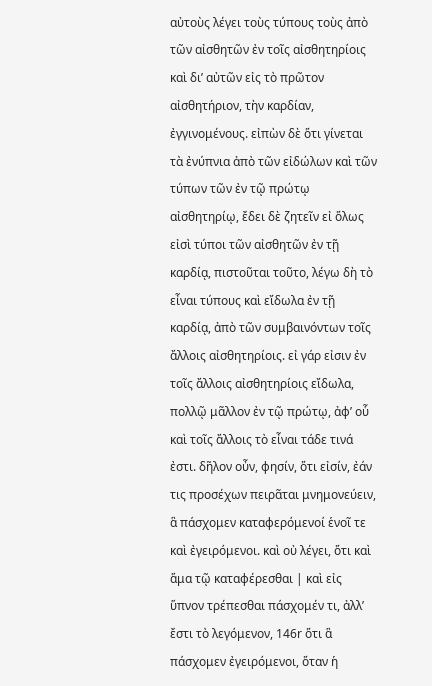αὐτοὺς λέγει τοὺς τύπους τοὺς ἀπὸ τῶν αἰσθητῶν ἐν τοῖς αἰσθητηρίοις καὶ δι’ αὐτῶν εἰς τὸ πρῶτον αἰσθητήριον, τὴν καρδίαν, ἐγγινομένους. εἰπὼν δὲ ὅτι γίνεται τὰ ἐνύπνια ἀπὸ τῶν εἰδώλων καὶ τῶν τύπων τῶν ἐν τῷ πρώτῳ αἰσθητηρίῳ, ἔδει δὲ ζητεῖν εἰ ὅλως εἰσὶ τύποι τῶν αἰσθητῶν ἐν τῇ καρδίᾳ, πιστοῦται τοῦτο, λέγω δὴ τὸ εἶναι τύπους καὶ εἴδωλα ἐν τῇ καρδίᾳ, ἀπὸ τῶν συμβαινόντων τοῖς ἄλλοις αἰσθητηρίοις. εἰ γάρ εἰσιν ἐν τοῖς ἄλλοις αἰσθητηρίοις εἴδωλα, πολλῷ μᾶλλον ἐν τῷ πρώτῳ, ἀφ’ οὗ καὶ τοῖς ἄλλοις τὸ εἶναι τάδε τινά ἐστι. δῆλον οὖν, φησίν, ὅτι εἰσίν, ἐάν τις προσέχων πειρᾶται μνημονεύειν, ἃ πάσχομεν καταφερόμενοί ἑνοῖ τε καὶ ἐγειρόμενοι. καὶ οὐ λέγει, ὅτι καὶ ἅμα τῷ καταφέρεσθαι | καὶ εἰς ὕπνον τρέπεσθαι πάσχομέν τι, ἀλλ’ ἔστι τὸ λεγόμενον, 146r ὅτι ἃ πάσχομεν ἐγειρόμενοι, ὅταν ἡ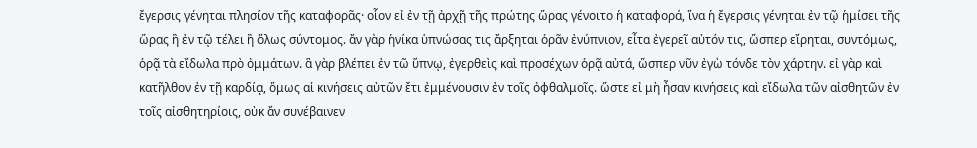ἔγερσις γένηται πλησίον τῆς καταφορᾶς· οἷον εἰ ἐν τῇ ἀρχῇ τῆς πρώτης ὥρας γένοιτο ἡ καταφορά, ἵνα ἡ ἔγερσις γένηται ἐν τῷ ἡμίσει τῆς ὥρας ἢ ἐν τῷ τέλει ἢ ὅλως σύντομος. ἄν γὰρ ἡνίκα ὑπνώσας τις ἄρξηται ὁρᾶν ἐνύπνιον, εἶτα ἐγερεῖ αὐτόν τις, ὥσπερ εἴρηται, συντόμως, ὁρᾷ τὰ εἴδωλα πρὸ ὀμμάτων. ἃ γὰρ βλέπει ἐν τῶ ὕπνῳ, ἐγερθεὶς καὶ προσέχων ὁρᾷ αὐτά, ὥσπερ νῦν ἐγὼ τόνδε τὸν χάρτην. εἰ γὰρ καὶ κατῆλθον ἐν τῇ καρδίᾳ, ὅμως αἱ κινήσεις αὐτῶν ἔτι ἐμμένουσιν ἐν τοῖς ὀφθαλμοῖς. ὥστε εἰ μὴ ἦσαν κινήσεις καὶ εἴδωλα τῶν αἰσθητῶν ἐν τοῖς αἰσθητηρίοις, οὐκ ἄν συνέβαινεν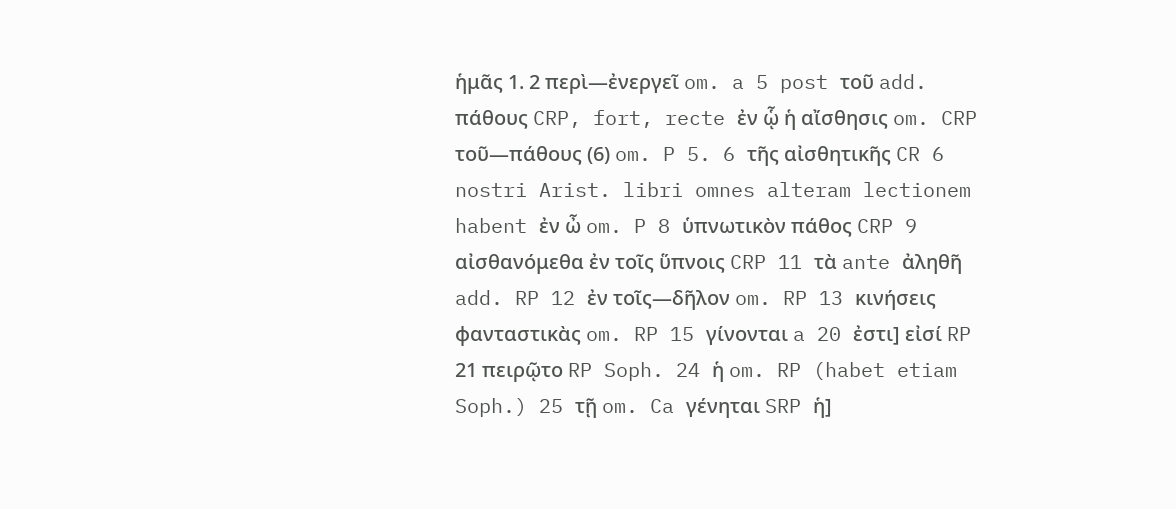ἡμᾶς 1. 2 περὶ—ἐνεργεῖ om. a 5 post τοῦ add. πάθους CRP, fort, recte ἐν ᾧ ἡ αἴσθησις om. CRP τοῦ—πάθους (6) om. P 5. 6 τῆς αἰσθητικῆς CR 6 nostri Arist. libri omnes alteram lectionem habent ἐν ὦ om. P 8 ὑπνωτικὸν πάθος CRP 9 αἰσθανόμεθα ἐν τοῖς ὕπνοις CRP 11 τὰ ante ἀληθῆ add. RP 12 ἐν τοῖς—δῆλον om. RP 13 κινήσεις φανταστικὰς om. RP 15 γίνονται a 20 ἐστι] εἰσί RP 21 πειρῷτο RP Soph. 24 ἡ om. RP (habet etiam Soph.) 25 τῇ om. Ca γένηται SRP ἡ]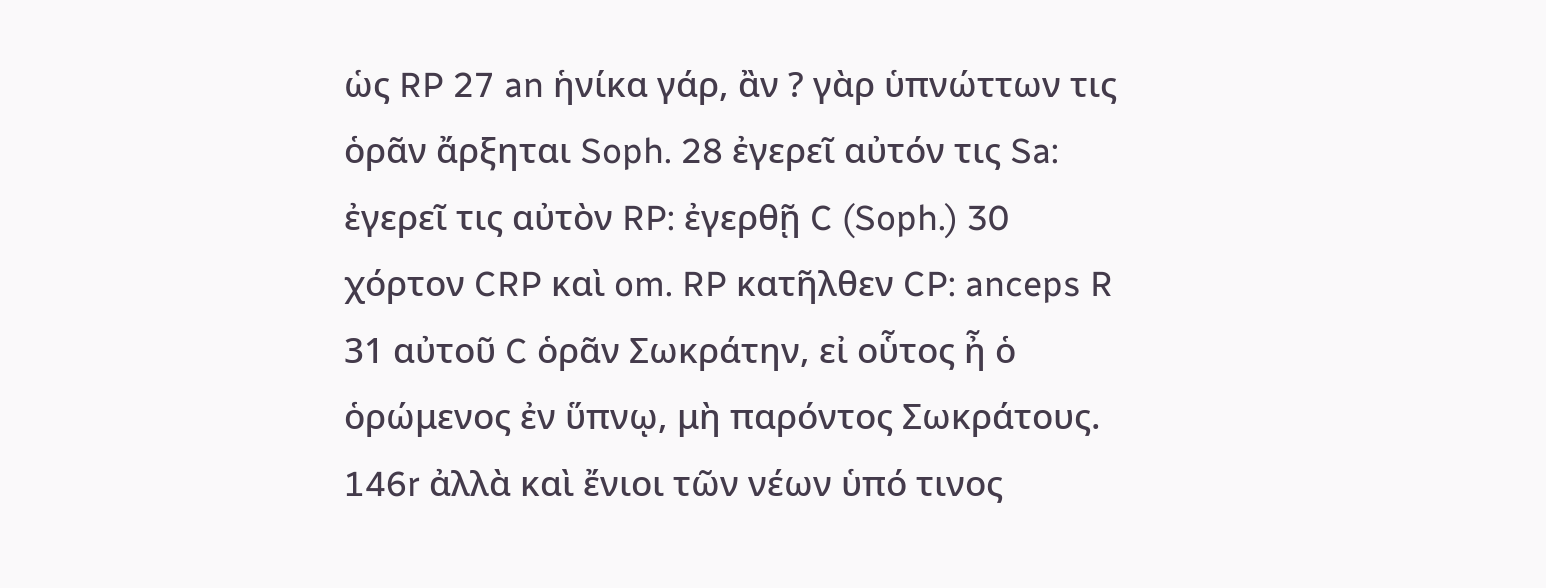ὡς RP 27 an ἡνίκα γάρ, ἂν ? γὰρ ὑπνώττων τις ὁρᾶν ἄρξηται Soph. 28 ἐγερεῖ αὐτόν τις Sa: ἐγερεῖ τις αὐτὸν RP: ἐγερθῇ C (Soph.) 30 χόρτον CRP καὶ om. RP κατῆλθεν CP: anceps R 31 αὐτοῦ C ὁρᾶν Σωκράτην, εἰ οὗτος ἦ ὁ ὁρώμενος ἐν ὕπνῳ, μὴ παρόντος Σωκράτους. 146r ἀλλὰ καὶ ἔνιοι τῶν νέων ὑπό τινος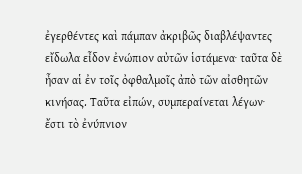ἐγερθέντες καὶ πάμπαν ἀκριβῶς διαβλέψαντες εἴδωλα εἶδον ἐνώπιον αὐτῶν ἱστάμενα· ταῦτα δὲ ἦσαν αἱ ἐν τοῖς ὀφθαλμοῖς ἀπὸ τῶν αἰσθητῶν κινήσας. Ταῦτα εἰπών, συμπεραίνεται λέγων· ἔστι τὸ ἐνύπνιον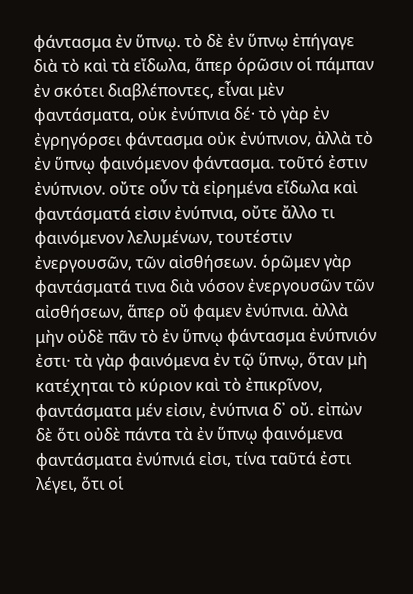φάντασμα ἐν ὕπνῳ. τὸ δὲ ἐν ὕπνῳ ἐπήγαγε διὰ τὸ καὶ τὰ εἴδωλα, ἅπερ ὁρῶσιν οἱ πάμπαν ἐν σκότει διαβλέποντες, εἶναι μὲν φαντάσματα, οὐκ ἐνύπνια δέ· τὸ γὰρ ἐν ἐγρηγόρσει φάντασμα οὐκ ἐνύπνιον, ἀλλὰ τὸ ἐν ὕπνῳ φαινόμενον φάντασμα. τοῦτό ἐστιν ἐνύπνιον. οὔτε οὖν τὰ εἰρημένα εἴδωλα καὶ φαντάσματά εἰσιν ἐνύπνια, οὔτε ἄλλο τι φαινόμενον λελυμένων, τουτέστιν ἐνεργουσῶν, τῶν αἰσθήσεων. ὁρῶμεν γὰρ φαντάσματά τινα διὰ νόσον ἐνεργουσῶν τῶν αἰσθήσεων, ἅπερ οὔ φαμεν ἐνύπνια. ἀλλὰ μὴν οὐδὲ πᾶν τὸ ἐν ὕπνῳ φάντασμα ἐνύπνιόν ἐστι· τὰ γὰρ φαινόμενα ἐν τῷ ὕπνῳ, ὅταν μὴ κατέχηται τὸ κύριον καὶ τὸ ἐπικρῖνον, φαντάσματα μέν εἰσιν, ἐνύπνια δ᾿ οὔ. εἰπὼν δὲ ὅτι οὐδὲ πάντα τὰ ἐν ὕπνῳ φαινόμενα φαντάσματα ἐνύπνιά εἰσι, τίνα ταῦτά ἐστι λέγει, ὅτι οἱ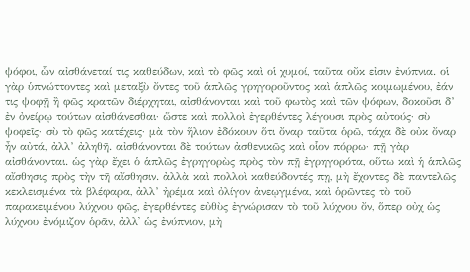ψόφοι, ὧν αἰσθάνεταί τις καθεύδων, καὶ τὸ φῶς καὶ οἱ χυμοί, ταῦτα οὔκ εἰσιν ἐνύπνια. οἱ γὰρ ὑπνώττοντες καὶ μεταξὺ ὄντες τοῦ ἁπλῶς γρηγοροῦντος καὶ ἁπλῶς κοιμωμένου, ἐάν τις ψοφῇ ἢ φῶς κρατῶν διέρχηται, αἰσθάνονται καὶ τοῦ φωτὸς καὶ τῶν ψόφων, δοκοῦσι δ’ ἐν ὀνείρῳ τούτων αἰσθάνεσθαι· ὥστε καὶ πολλοὶ ἐγερθέντες λέγουσι πρὸς αὐτούς· σὺ ψοφεῖς· σὺ τὸ φῶς κατέχεις· μὰ τὸν ἥλιον ἐδόκουν ὅτι ὄναρ ταῦτα ὁρῶ, τάχα δὲ οὐκ ὄναρ ἦν αὐτά, ἀλλ’ ἀληθῆ. αἰσθάνονται δὲ τούτων ἀσθενικῶς καὶ οἷον πόρρω· πῇ γὰρ αἰσθάνονται. ὡς γὰρ ἔχει ὁ ἁπλῶς ἐγρηγορὼς πρὸς τὸν πῇ ἐγρηγορότα, οὕτω καὶ ἡ ἁπλῶς αἴσθησις πρὸς τὴν τῆ αἴσθησιν. ἀλλὰ καὶ πολλοὶ καθεύδοντές πῃ, μὴ ἔχοντες δὲ παντελῶς κεκλεισμένα τὰ βλέφαρα, ἀλλ’ ἠρέμα καὶ ὀλίγον ἀνεῳγμένα, καὶ ὁρῶντες τὸ τοῦ παρακειμένου λύχνου φῶς, ἐγερθέντες εὐθὺς ἐγνώρισαν τὸ τοῦ λύχνου ὄν, ὅπερ οὐχ ὡς λύχνου ἐνόμιζον ὁρᾶν, ἀλλ᾿ ὡς ἐνύπνιον, μὴ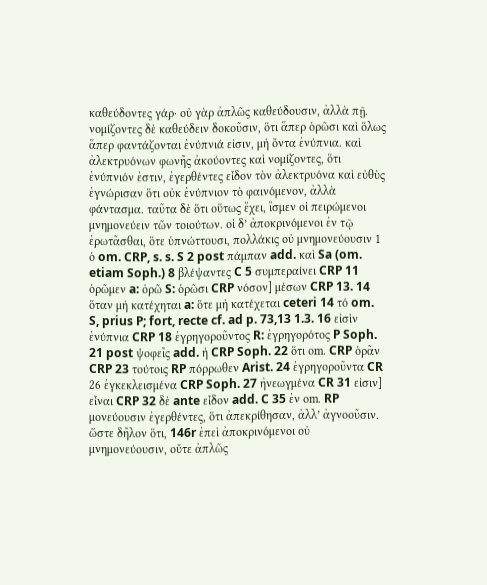καθεύδοντες γάρ· οὐ γὰρ ἀπλῶς καθεύδουσιν, ἀλλὰ πῇ. νομίζοντες δὲ καθεύδειν δοκοῦσιν, ὅτι ἅπερ ὁρῶσι καὶ ὅλως ἅπερ φαντάζονται ἐνύπνιά εἰσιν, μὴ ὄντα ἐνύπνια. καὶ ἀλεκτρυόνων φωνῆς ἀκούοντες καὶ νομίζοντες, ὅτι ἐνύπνιόν ἐστιν, ἐγερθέντες εἶδον τὸν ἀλεκτρυόνα καὶ εὐθὺς ἐγνώρισαν ὅτι οὐκ ἐνύπνιον τὸ φαινόμενον, ἀλλὰ φάντασμα. ταῦτα δὲ ὅτι οὕτως ἔχει, ἴσμεν οἱ πειρώμενοι μνημονεύειν τῶν τοιούτων. οἱ δ’ ἀποκρινόμενοι ἐν τῷ ἐρωτᾶσθαι, ὅτε ὑπνώττουσι, πολλάκις οὐ μνημονεύουσιν 1 ὁ om. CRP, s. s. S 2 post πάμπαν add. καὶ Sa (om. etiam Soph.) 8 βλέψαντες C 5 συμπεραίνει CRP 11 ὁρῶμεν a: ὀρῶ S: ὁρῶσι CRP νόσον] μέσων CRP 13. 14 ὅταν μὴ κατέχηται a: ὅτε μὴ κατέχεται ceteri 14 τό om. S, prius P; fort, recte cf. ad p. 73,13 1.3. 16 εἰσὶν ἐνύπνια CRP 18 ἐγρηγοροῦντος R: ἐγρηγορότος P Soph. 21 post ψοφεῖς add. ἡ CRP Soph. 22 ὅτι οm. CRP ὁρᾶν CRP 23 τούτοις RP πόρρωθεν Arist. 24 ἐγρηγοροῦντα CR 26 ἐγκεκλεισμένα CRP Soph. 27 ἠνεωγμένα CR 31 εἰσιν] εἶναι CRP 32 δὲ ante εἶδον add. C 35 ἐν οm. RP μονεύουσιν ἐγερθέντες, ὅτι ἀπεκρίθησαν, ἀλλ’ ἀγνοοῦσιν. ὥστε δῆλον ὅτι, 146r ἐπεὶ ἀποκρινόμενοι οὐ μνημονεύουσιν, οὔτε ἀπλῶς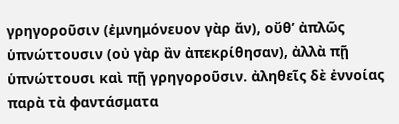γρηγοροῦσιν (ἐμνημόνευον γὰρ ἄν), οὔθ’ ἀπλῶς ὑπνώττουσιν (οὐ γὰρ ἂν ἀπεκρίθησαν), ἀλλὰ πῇ ὑπνώττουσι καὶ πῇ γρηγοροῦσιν. ἀληθεῖς δὲ ἐννοίας παρὰ τὰ φαντάσματα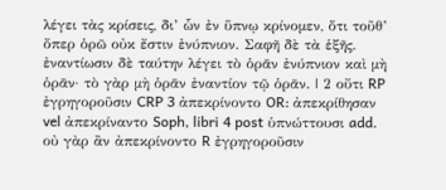λέγει τὰς κρίσεις, δι’ ὧν ἐν ὕπνῳ κρίνομεν, ὅτι τοῦθ’ ὅπερ ὁρῶ οὐκ ἔστιν ἐνύπνιον. Σαφῆ δὲ τὰ ἑξῆς. ἐναντίωσιν δὲ ταύτην λέγει τὸ ὁρᾶν ἐνύπνιον καὶ μὴ ὁρᾶν· τὸ γὰρ μὴ ὁρᾶν ἐναντίον τῷ ὁρᾶν. | 2 οὔτι RP ἐγρηγοροῦσιν CRP 3 ἀπεκρίνοντο OR: ἀπεκρίθησαν vel ἀπεκρίναντο Soph, libri 4 post ὑπνώττουσι add. οὐ γὰρ ἂν ἀπεκρίνοντο R ἐγρηγοροῦσιν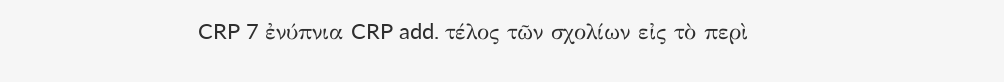CRP 7 ἐνύπνια CRP add. τέλος τῶν σχολίων εἰς τὸ περὶ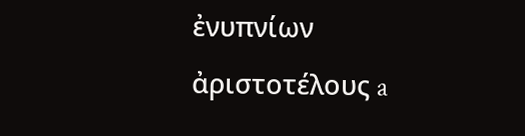ἐνυπνίων ἀριστοτέλους a